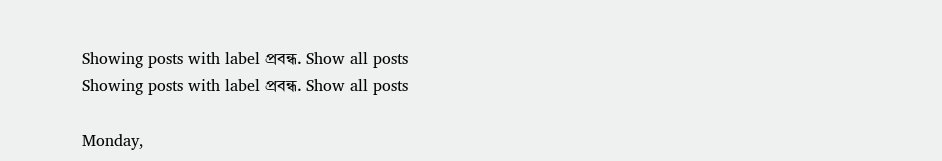Showing posts with label প্ৰবন্ধ. Show all posts
Showing posts with label প্ৰবন্ধ. Show all posts

Monday,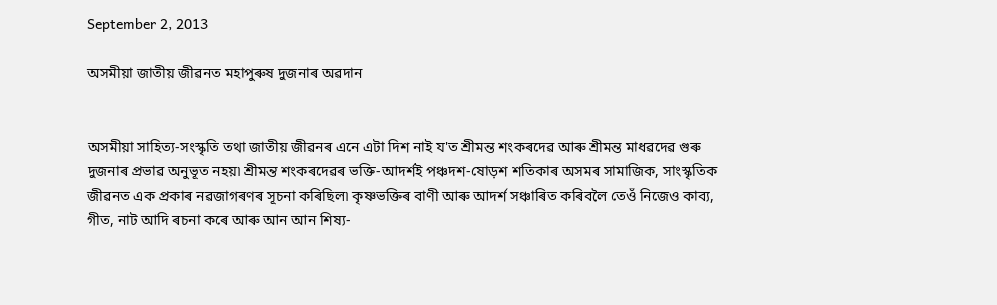September 2, 2013

অসমীয়া জাতীয় জীৱনত মহাপুৰুষ দুজনাৰ অৱদান


অসমীয়া সাহিত্য-সংস্কৃতি তথা জাতীয় জীৱনৰ এনে এটা দিশ নাই য'ত শ্ৰীমন্ত শংকৰদেৱ আৰু শ্ৰীমন্ত মাধৱদেৱ গুৰু দুজনাৰ প্ৰভাৱ অনুভূত নহয়৷ শ্ৰীমন্ত শংকৰদেৱৰ ভক্তি-আদৰ্শই পঞ্চদশ-ষোড়শ শতিকাৰ অসমৰ সামাজিক, সাংস্কৃতিক জীৱনত এক প্ৰকাৰ নৱজাগৰণৰ সূচনা কৰিছিল৷ কৃষ্ণভক্তিৰ বাণী আৰু আদৰ্শ সঞ্চাৰিত কৰিবলৈ তেওঁ নিজেও কাব্য, গীত, নাট আদি ৰচনা কৰে আৰু আন আন শিষ্য-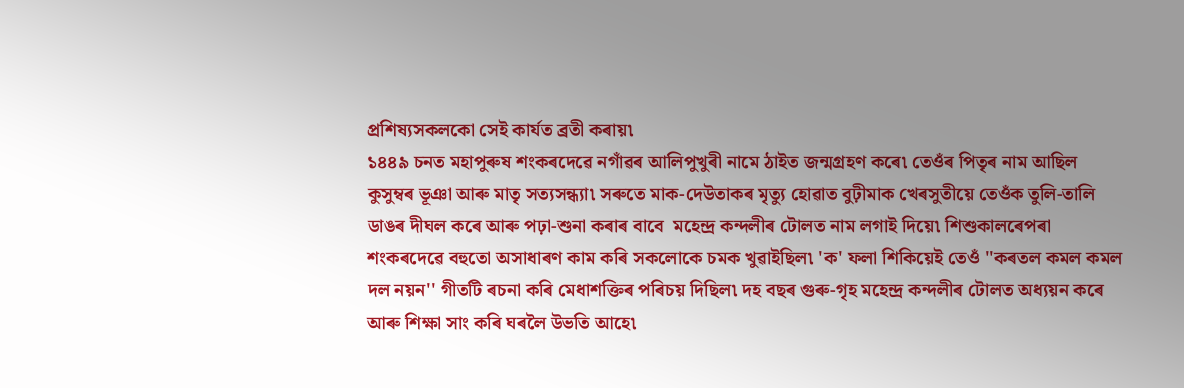প্ৰশিষ্যসকলকো সেই কাৰ্যত ব্ৰতী কৰায়৷
১৪৪৯ চনত মহাপুৰুষ শংকৰদেৱে নগাঁৱৰ আলিপুখুৰী নামে ঠাইত জন্মগ্ৰহণ কৰে৷ তেওঁৰ পিতৃৰ নাম আছিল কুসুম্বৰ ভূঞা আৰু মাতৃ সত্যসন্ধ্যা৷ সৰুতে মাক-দেউতাকৰ মৃত্যু হোৱাত বুঢ়ীমাক খেৰসুতীয়ে তেওঁক তুলি-তালি ডাঙৰ দীঘল কৰে আৰু পঢ়া-শুনা কৰাৰ বাবে  মহেন্দ্ৰ কন্দলীৰ টোলত নাম লগাই দিয়ে৷ শিশুকালৰেপৰা শংকৰদেৱে বহুতো অসাধাৰণ কাম কৰি সকলোকে চমক খুৱাইছিল৷ 'ক' ফলা শিকিয়েই তেওঁ ''কৰতল কমল কমল দল নয়ন'' গীতটি ৰচনা কৰি মেধাশক্তিৰ পৰিচয় দিছিল৷ দহ বছৰ গুৰু-গৃহ মহেন্দ্ৰ কন্দলীৰ টোলত অধ্যয়ন কৰে আৰু শিক্ষা সাং কৰি ঘৰলৈ উভতি আহে৷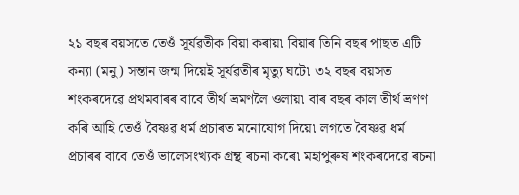২১ বছৰ বয়সতে তেওঁ সূৰ্যৱতীক বিয়া কৰায়৷ বিয়াৰ তিনি বছৰ পাছত এটি কন্যা (মনু) সন্তান জন্ম দিয়েই সূৰ্যৱতীৰ মৃত্যু ঘটে৷ ৩২ বছৰ বয়সত শংকৰদেৱে প্ৰথমবাৰৰ বাবে তীৰ্থ ভ্ৰমণলৈ ওলায়৷ বাৰ বছৰ কাল তীৰ্থ ভ্ৰণণ কৰি আহি তেওঁ বৈষ্ণৱ ধৰ্ম প্ৰচাৰত মনোযোগ দিয়ে৷ লগতে বৈষ্ণৱ ধৰ্ম প্ৰচাৰৰ বাবে তেওঁ ভালেসংখ্যক গ্ৰন্থ ৰচনা কৰে৷ মহাপুৰুষ শংকৰদেৱে ৰচনা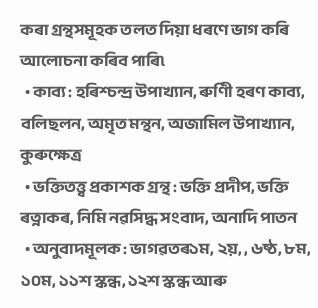কৰা গ্ৰন্থসমূহক তলত দিয়া ধৰণে ভাগ কৰি আলোচনা কৰিব পাৰি৷
  • কাব্য : হৰিশ্চন্দ্ৰ উপাখ্যান, ৰুণিী হৰণ কাব্য, বলিছলন, অমৃত মন্থন, অজামিল উপাখ্যান, কুৰুক্ষেত্ৰ
  • ভক্তিতত্ত্ব প্ৰকাশক গ্ৰন্থ : ভক্তি প্ৰদীপ, ভক্তি ৰত্নাকৰ, নিমি নৱসিদ্ধ সংবাদ, অনাদি পাতন
  • অনুবাদমূলক : ভাগৱতৰ১ম, ২য়, , ৬ষ্ঠ, ৮ম, ১০ম, ১১শ স্কন্ধ, ১২শ স্কন্ধ আৰু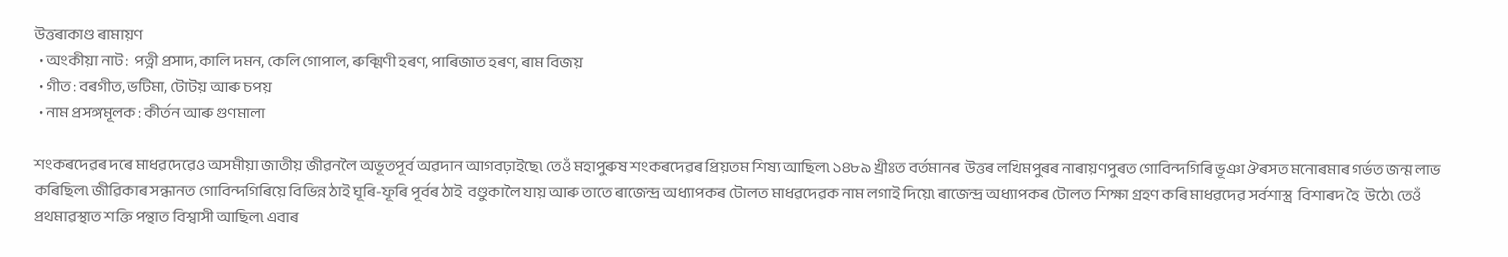উত্তৰাকাণ্ড ৰামায়ণ
  • অংকীয়া নাট :  পত্নী প্ৰসাদ, কালি দমন, কেলি গোপাল, ৰুক্মিণী হৰণ, পাৰিজাত হৰণ, ৰাম বিজয়
  • গীত : বৰগীত, ভটিমা, টোটয় আৰু চপয়
  • নাম প্ৰসঙ্গমূলক : কীৰ্তন আৰু গুণমালা

শংকৰদেৱৰ দৰে মাধৱদেৱেও অসমীয়া জাতীয় জীৱনলৈ অভূতপূৰ্ব অৱদান আগবঢ়াইছে৷ তেওঁ মহাপুৰুষ শংকৰদেৱৰ প্ৰিয়তম শিষ্য আছিল৷ ১৪৮৯ খ্ৰীঃত বৰ্তমানৰ  উত্তৰ লখিমপুৰৰ নাৰায়ণপুৰত গোবিন্দগিৰি ভূঞা ঔৰসত মনোৰমাৰ গৰ্ভত জন্ম লাভ কৰিছিল৷ জীৱিকাৰ সন্ধানত গোবিন্দগিৰিয়ে বিভিন্ন ঠাই ঘূৰি-ফূৰি পূৰ্বৰ ঠাই  বণ্ডুকালৈ যায় আৰু তাতে ৰাজেন্দ্ৰ অধ্যাপকৰ টোলত মাধৱদেৱক নাম লগাই দিয়ে৷ ৰাজেন্দ্ৰ অধ্যাপকৰ টোলত শিক্ষা গ্ৰহণ কৰি মাধৱদেৱ সৰ্বশাস্ত্ৰ  বিশাৰদ হৈ  উঠে৷ তেওঁ  প্ৰথমাৱস্থাত শক্তি পন্থাত বিশ্বাসী আছিল৷ এবাৰ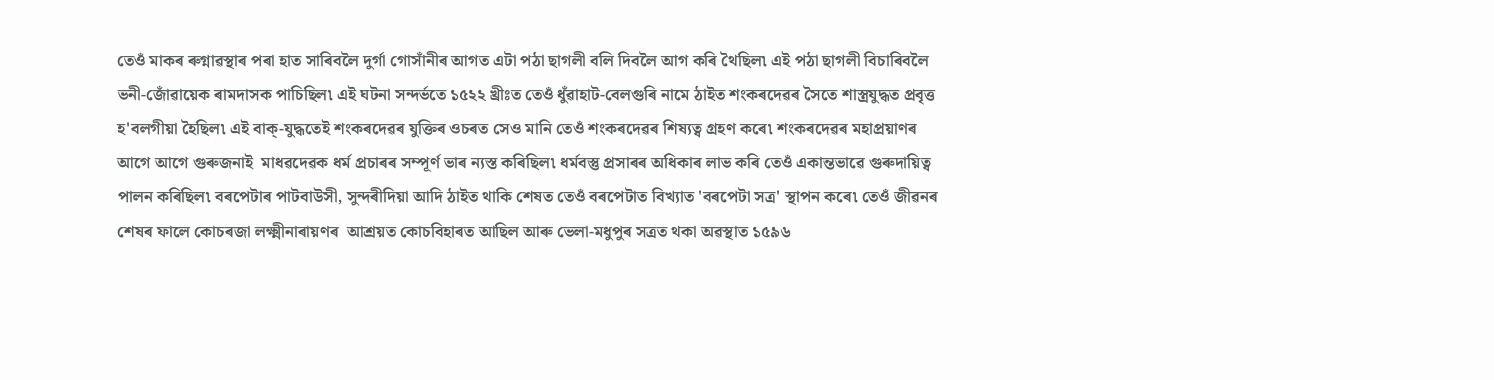তেওঁ মাকৰ ৰুগ্নাৱস্থাৰ পৰা হাত সাৰিবলৈ দুৰ্গা গোসাঁনীৰ আগত এটা পঠা ছাগলী বলি দিবলৈ আগ কৰি থৈছিল৷ এই পঠা ছাগলী বিচাৰিবলৈ ভনী-জোঁৱায়েক ৰামদাসক পাচিছিল৷ এই ঘটনা সন্দৰ্ভতে ১৫২২ খ্ৰীঃত তেওঁ ধুঁৱাহাট-বেলগুৰি নামে ঠাইত শংকৰদেৱৰ সৈতে শাস্ত্ৰযুদ্ধত প্ৰবৃত্ত হ'বলগীয়া হৈছিল৷ এই বাক্‌-যুদ্ধতেই শংকৰদেৱৰ যুক্তিৰ ওচৰত সেও মানি তেওঁ শংকৰদেৱৰ শিষ্যত্ব গ্ৰহণ কৰে৷ শংকৰদেৱৰ মহাপ্ৰয়াণৰ আগে আগে গুৰুজনাই  মাধৱদেৱক ধৰ্ম প্ৰচাৰৰ সম্পূৰ্ণ ভাৰ ন্যস্ত কৰিছিল৷ ধৰ্মবস্তু প্ৰসাৰৰ অধিকাৰ লাভ কৰি তেওঁ একান্তভাৱে গুৰুদায়িত্ব পালন কৰিছিল৷ বৰপেটাৰ পাটবাউসী, সুন্দৰীদিয়া আদি ঠাইত থাকি শেষত তেওঁ বৰপেটাত বিখ্যাত 'বৰপেটা সত্ৰ' স্থাপন কৰে৷ তেওঁ জীৱনৰ শেষৰ ফালে কোচৰজা লক্ষ্মীনাৰায়ণৰ  আশ্ৰয়ত কোচবিহাৰত আছিল আৰু ভেলা-মধুপুৰ সত্ৰত থকা অৱস্থাত ১৫৯৬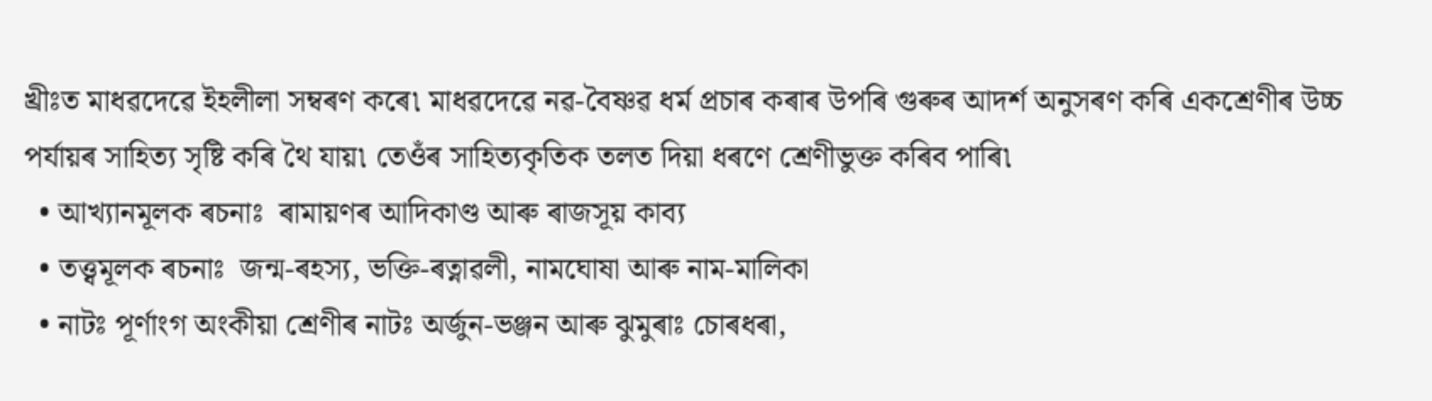খ্ৰীঃত মাধৱদেৱে ইহলীলা সম্বৰণ কৰে৷ মাধৱদেৱে নৱ-বৈষ্ণৱ ধৰ্ম প্ৰচাৰ কৰাৰ উপৰি গুৰুৰ আদৰ্শ অনুসৰণ কৰি একশ্ৰেণীৰ উচ্চ পৰ্যায়ৰ সাহিত্য সৃষ্টি কৰি থৈ যায়৷ তেওঁৰ সাহিত্যকৃতিক তলত দিয়া ধৰণে শ্ৰেণীভুক্ত কৰিব পাৰি৷
  • আখ্যানমূলক ৰচনাঃ  ৰামায়ণৰ আদিকাণ্ড আৰু ৰাজসূয় কাব্য
  • তত্ত্বমূলক ৰচনাঃ  জন্ম-ৰহস্য, ভক্তি-ৰত্নাৱলী, নামঘোষা আৰু নাম-মালিকা
  • নাটঃ পূৰ্ণাংগ অংকীয়া শ্ৰেণীৰ নাটঃ অৰ্জুন-ভঞ্জন আৰু ঝুমুৰাঃ চোৰধৰা,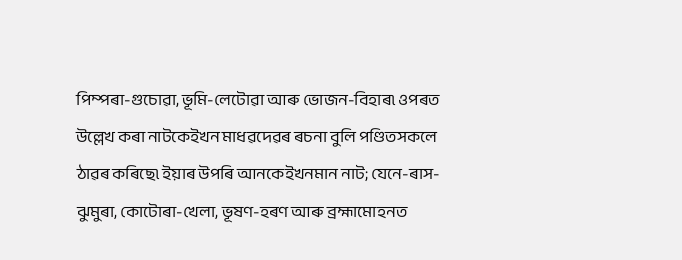পিম্পৰা-গুচোৱা, ভূমি-লেটোৱা আৰু ভোজন-বিহাৰ৷ ওপৰত উল্লেখ কৰা নাটকেইখন মাধৱদেৱৰ ৰচনা বুলি পণ্ডিতসকলে ঠাৱৰ কৰিছে৷ ইয়াৰ উপৰি আনকেইখনমান নাট; যেনে-ৰাস-ঝুমুৰা, কোটোৰা-খেলা, ভূষণ-হৰণ আৰু ব্ৰহ্মামোহনত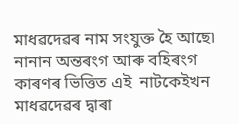মাধৱদেৱৰ নাম সংযুক্ত হৈ আছে৷ নানান অন্তৰংগ আৰু বহিৰংগ কাৰণৰ ভিত্তিত এই  নাটকেইখন মাধৱদেৱৰ দ্বাৰা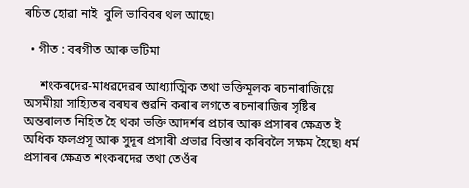ৰচিত হোৱা নাই  বুলি ভাবিবৰ থল আছে৷

  • গীত : বৰগীত আৰু ভটিমা

     শংকৰদেৱ-মাধৱদেৱৰ আধ্যাত্মিক তথা ভক্তিমূলক ৰচনাৰাজিয়ে অসমীয়া সাহ্যিতৰ বৰঘৰ শুৱনি কৰাৰ লগতে ৰচনাৰাজিৰ সৃষ্টিৰ অন্তৰালত নিহিত হৈ থকা ভক্তি আদৰ্শৰ প্ৰচাৰ আৰু প্ৰসাৰৰ ক্ষেত্ৰত ই অধিক ফলপ্ৰসূ আৰু সুদূৰ প্ৰসাৰী প্ৰভাৱ বিস্তাৰ কৰিবলৈ সক্ষম হৈছে৷ ধৰ্ম প্ৰসাৰৰ ক্ষেত্ৰত শংকৰদেৱ তথা তেওঁৰ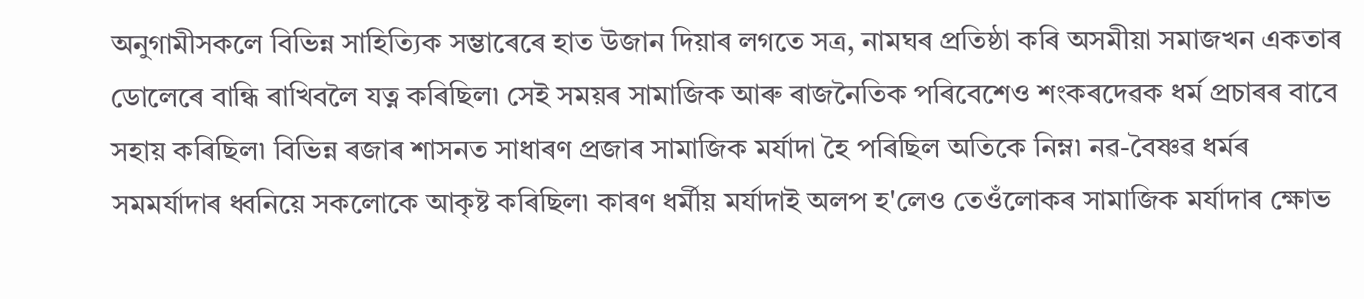অনুগামীসকলে বিভিন্ন সাহিত্যিক সম্ভাৰেৰে হাত উজান দিয়াৰ লগতে সত্ৰ, নামঘৰ প্ৰতিষ্ঠা কৰি অসমীয়া সমাজখন একতাৰ ডোলেৰে বান্ধি ৰাখিবলৈ যত্ন কৰিছিল৷ সেই সময়ৰ সামাজিক আৰু ৰাজনৈতিক পৰিবেশেও শংকৰদেৱক ধৰ্ম প্ৰচাৰৰ বাবে সহায় কৰিছিল৷ বিভিন্ন ৰজাৰ শাসনত সাধাৰণ প্ৰজাৰ সামাজিক মৰ্যাদা হৈ পৰিছিল অতিকে নিম্ন৷ নৱ-বৈষ্ণৱ ধৰ্মৰ সমমৰ্যাদাৰ ধ্বনিয়ে সকলোকে আকৃষ্ট কৰিছিল৷ কাৰণ ধৰ্মীয় মৰ্যাদাই অলপ হ'লেও তেওঁলোকৰ সামাজিক মৰ্যাদাৰ ক্ষোভ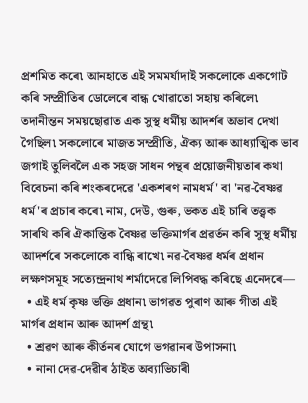প্ৰশমিত কৰে৷ আনহাতে এই সমমৰ্যাদাই সকলোকে একগোট কৰি সম্প্ৰীতিৰ ডোলেৰে বান্ধ খোৱাতো সহায় কৰিলে৷ তদানীন্তন সময়ছোৱাত এক সুস্থ ধৰ্মীয় আদৰ্শৰ অভাব দেখা গৈছিল৷ সকলোৰে মাজত সম্প্ৰীতি, ঐক্য আৰু আধ্যাত্মিক ভাব জগাই তুলিবলৈ এক সহজ সাধন পন্থৰ প্ৰয়োজনীয়তাৰ কথা বিবেচনা কৰি শংকৰদেৱে 'একশৰণ নামধৰ্ম' বা 'নৱ-বৈষ্ণৱ ধৰ্ম'ৰ প্ৰচাৰ কৰে৷ নাম, দেউ, গুৰু, ভকত এই চাৰি তত্ত্বক সাৰথি কৰি ঐকান্তিক বৈষ্ণৱ ভক্তিমাৰ্গৰ প্ৰৱৰ্তন কৰি সুস্থ ধৰ্মীয় আদৰ্শৰে সকলোকে বান্ধি ৰাখে৷ নৱ-বৈষ্ণৱ ধৰ্মৰ প্ৰধান লক্ষণসমূহ সত্যেন্দ্ৰনাথ শৰ্মাদেৱে লিপিবদ্ধ কৰিছে এনেদৰে—
  • এই ধৰ্ম কৃষ্ণ ভক্তি প্ৰধান৷ ভাগৱত পুৰাণ আৰু গীতা এই মাৰ্গৰ প্ৰধান আৰু আদৰ্শ গ্ৰন্থ৷
  • শ্ৰৱণ আৰু কীৰ্তনৰ যোগে ভগৱানৰ উপাসনা৷
  • নানা দেৱ-দেৱীৰ ঠাইত অব্যাভিচাৰী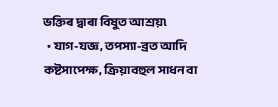ভক্তিৰ দ্বাৰা বিষুত আশ্ৰয়৷
  • যাগ-যজ্ঞ, তপস্যা-ব্ৰত আদি কষ্টসাপেক্ষ, ক্রিয়াবহুল সাধন বা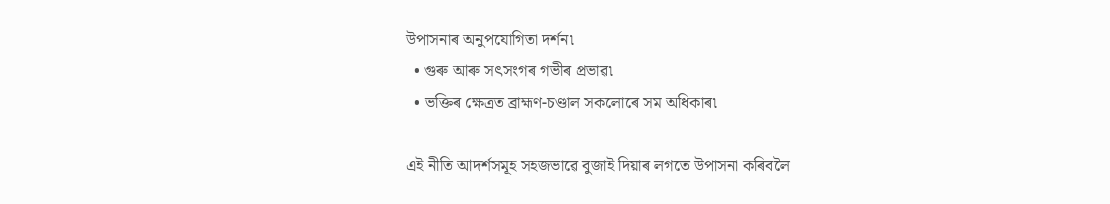উপাসনাৰ অনুপযোগিতা দৰ্শন৷
  • গুৰু আৰু সৎসংগৰ গভীৰ প্ৰভাৱ৷
  • ভক্তিৰ ক্ষেত্ৰত ব্ৰাহ্মণ-চণ্ডাল সকলোৰে সম অধিকাৰ৷

এই নীতি আদৰ্শসমূহ সহজভাৱে বুজাই দিয়াৰ লগতে উপাসনা কৰিবলৈ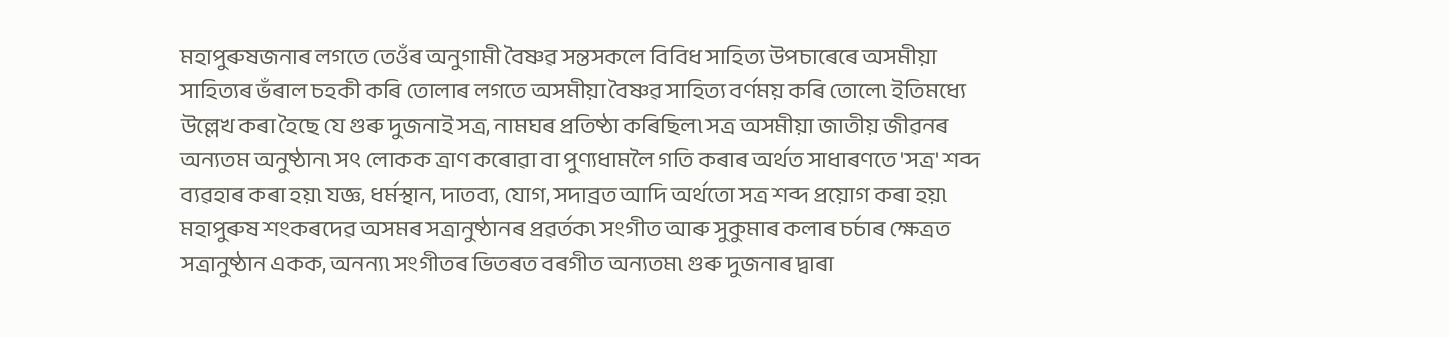মহাপুৰুষজনাৰ লগতে তেওঁৰ অনুগামী বৈষ্ণৱ সন্তসকলে বিবিধ সাহিত্য উপচাৰেৰে অসমীয়া সাহিত্যৰ ভঁৰাল চহকী কৰি তোলাৰ লগতে অসমীয়া বৈষ্ণৱ সাহিত্য বৰ্ণময় কৰি তোলে৷ ইতিমধ্যে উল্লেখ কৰা হৈছে যে গুৰু দুজনাই সত্ৰ, নামঘৰ প্ৰতিষ্ঠা কৰিছিল৷ সত্ৰ অসমীয়া জাতীয় জীৱনৰ অন্যতম অনুষ্ঠান৷ সৎ লোকক ত্ৰাণ কৰোৱা বা পুণ্যধামলৈ গতি কৰাৰ অৰ্থত সাধাৰণতে 'সত্ৰ' শব্দ ব্যৱহাৰ কৰা হয়৷ যজ্ঞ, ধৰ্মস্থান, দাতব্য, যোগ, সদাব্ৰত আদি অৰ্থতো সত্ৰ শব্দ প্ৰয়োগ কৰা হয়৷ মহাপুৰুষ শংকৰদেৱ অসমৰ সত্ৰানুষ্ঠানৰ প্ৰৱৰ্তক৷ সংগীত আৰু সুকুমাৰ কলাৰ চৰ্চাৰ ক্ষেত্ৰত সত্ৰানুষ্ঠান একক, অনন্য৷ সংগীতৰ ভিতৰত বৰগীত অন্যতম৷ গুৰু দুজনাৰ দ্বাৰা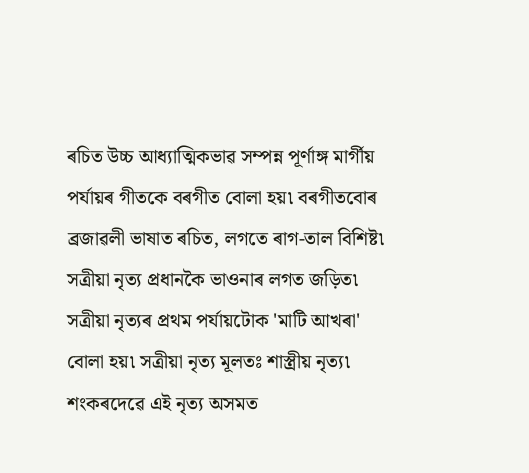ৰচিত উচ্চ আধ্যাত্মিকভাৱ সম্পন্ন পূৰ্ণাঙ্গ মাৰ্গীয় পৰ্যায়ৰ গীতকে বৰগীত বোলা হয়৷ বৰগীতবোৰ ব্ৰজাৱলী ভাষাত ৰচিত, লগতে ৰাগ-তাল বিশিষ্ট৷ সত্ৰীয়া নৃত্য প্ৰধানকৈ ভাওনাৰ লগত জড়িত৷ সত্ৰীয়া নৃত্যৰ প্ৰথম পৰ্যায়টোক 'মাটি আখৰা' বোলা হয়৷ সত্ৰীয়া নৃত্য মূলতঃ শাস্ত্ৰীয় নৃত্য৷ শংকৰদেৱে এই নৃত্য অসমত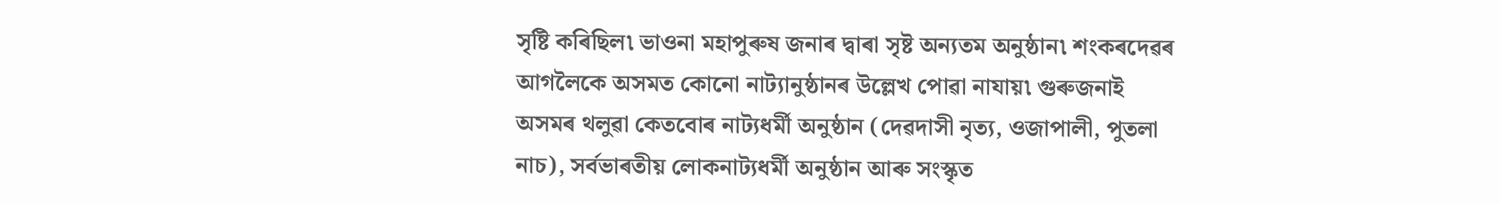সৃষ্টি কৰিছিল৷ ভাওনা মহাপুৰুষ জনাৰ দ্বাৰা সৃষ্ট অন্যতম অনুষ্ঠান৷ শংকৰদেৱৰ আগলৈকে অসমত কোনো নাট্যানুষ্ঠানৰ উল্লেখ পোৱা নাযায়৷ গুৰুজনাই অসমৰ থলুৱা কেতবোৰ নাট্যধৰ্মী অনুষ্ঠান (দেৱদাসী নৃত্য, ওজাপালী, পুতলা নাচ), সৰ্বভাৰতীয় লোকনাট্যধৰ্মী অনুষ্ঠান আৰু সংস্কৃত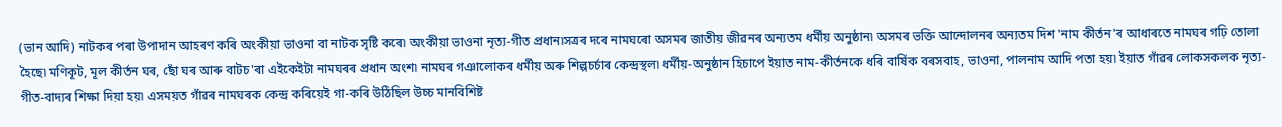(ভান আদি) নাটকৰ পৰা উপাদান আহৰণ কৰি অংকীয়া ভাওনা বা নাটক সৃষ্টি কৰে৷ অংকীয়া ভাওনা নৃত্য-গীত প্ৰধান৷সত্ৰৰ দৰে নামঘৰো অসমৰ জাতীয় জীৱনৰ অন্যতম ধৰ্মীয় অনুষ্ঠান৷ অসমৰ ভক্তি আন্দোলনৰ অন্যতম দিশ 'নাম কীৰ্তন'ৰ আধাৰতে নামঘৰ গঢ়ি তোলা হৈছে৷ মণিকূট, মূল কীৰ্তন ঘৰ, ছোঁ ঘৰ আৰু বাটচ'ৰা এইকেইটা নামঘৰৰ প্ৰধান অংশ৷ নামঘৰ গঞালোকৰ ধৰ্মীয় অৰু শিল্পচৰ্চাৰ কেন্দ্ৰস্থল৷ ধৰ্মীয়-অনুষ্ঠান হিচাপে ইয়াত নাম-কীৰ্তনকে ধৰি বাৰ্ষিক বৰসবাহ, ভাওনা, পালনাম আদি পতা হয়৷ ইয়াত গাঁৱৰ লোকসকলক নৃত্য-গীত-বাদ্যৰ শিক্ষা দিয়া হয়৷ এসময়ত গাঁৱৰ নামঘৰক কেন্দ্ৰ কৰিয়েই গা-কৰি উঠিছিল উচ্চ মানবিশিষ্ট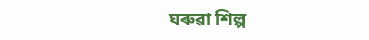ঘৰুৱা শিল্প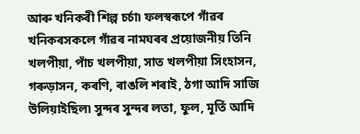আৰু খনিকৰী শিল্প চৰ্চা৷ ফলস্বৰূপে গাঁৱৰ খনিকৰসকলে গাঁৱৰ নামঘৰৰ প্ৰয়োজনীয় তিনি খলপীয়া, পাঁচ খলপীয়া, সাত খলপীয়া সিংহাসন, গৰুড়াসন, কৰণি, ৰাঙলি শৰাই, ঠগা আদি সাজি উলিয়াইছিল৷ সুন্দৰ সুন্দৰ লতা, ফুল, মূৰ্তি আদি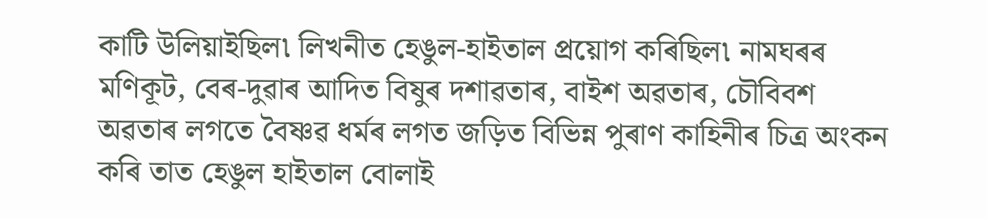কাটি উলিয়াইছিল৷ লিখনীত হেঙুল-হাইতাল প্ৰয়োগ কৰিছিল৷ নামঘৰৰ মণিকূট, বেৰ-দুৱাৰ আদিত বিষুৰ দশাৱতাৰ, বাইশ অৱতাৰ, চৌবিবশ অৱতাৰ লগতে বৈষ্ণৱ ধৰ্মৰ লগত জড়িত বিভিন্ন পুৰাণ কাহিনীৰ চিত্ৰ অংকন কৰি তাত হেঙুল হাইতাল বোলাই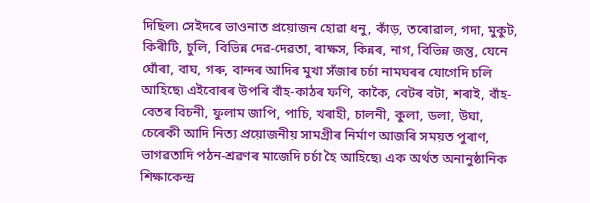দিছিল৷ সেইদৰে ভাওনাত প্ৰয়োজন হোৱা ধনু, কাঁড়, তৰোৱাল, গদা, মুকুট, কিৰীটি, চুলি, বিভিন্ন দেৱ-দেৱতা, ৰাক্ষস, কিন্নৰ, নাগ, বিভিন্ন জন্তু, যেনে ঘোঁৰা, বাঘ, গৰু, বান্দৰ আদিৰ মুখা সঁজাৰ চৰ্চা নামঘৰৰ যোগেদি চলি আহিছে৷ এইবোৰৰ উপৰি বাঁহ-কাঠৰ ফণি, কাকৈ, বেটৰ বটা, শৰাই, বাঁহ-বেতৰ বিচনী, ফুলাম জাপি, পাচি, খৰাহী, চালনী, কুলা, ডলা, উঘা, চেৰেকী আদি নিত্য প্ৰয়োজনীয় সামগ্ৰীৰ নিৰ্মাণ আজৰি সময়ত পুৰাণ, ভাগৱতাদি পঠন-শ্ৰৱণৰ মাজেদি চৰ্চা হৈ আহিছে৷ এক অৰ্থত অনানুষ্ঠানিক শিক্ষাকেন্দ্ৰ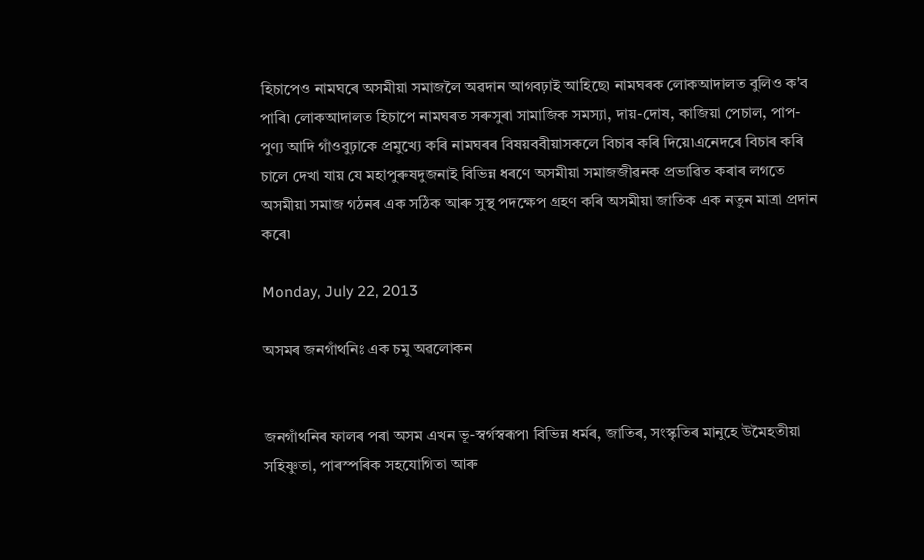হিচাপেও নামঘৰে অসমীয়া সমাজলৈ অৱদান আগবঢ়াই আহিছে৷ নামঘৰক লোকআদালত বুলিও ক'ব পাৰি৷ লোকআদালত হিচাপে নামঘৰত সৰুসুৰা সামাজিক সমস্যা, দায়-দোষ, কাজিয়া পেচাল, পাপ-পুণ্য আদি গাঁওবুঢ়াকে প্ৰমুখ্যে কৰি নামঘৰৰ বিষয়ববীয়াসকলে বিচাৰ কৰি দিয়ে৷এনেদৰে বিচাৰ কৰি চালে দেখা যায় যে মহাপুৰুষদুজনাই বিভিন্ন ধৰণে অসমীয়া সমাজজীৱনক প্ৰভাৱিত কৰাৰ লগতে অসমীয়া সমাজ গঠনৰ এক সঠিক আৰু সুস্থ পদক্ষেপ গ্ৰহণ কৰি অসমীয়া জাতিক এক নতুন মাত্ৰা প্ৰদান কৰে৷

Monday, July 22, 2013

অসমৰ জনগাঁথনিঃ এক চমু অৱলোকন


জনগাঁথনিৰ ফালৰ পৰা অসম এখন ভূ-স্বৰ্গস্বৰূপ৷ বিভিন্ন ধৰ্মৰ, জাতিৰ, সংস্কৃতিৰ মানুহে উমৈহতীয়া সহিষ্ণুতা, পাৰস্পৰিক সহযোগিতা আৰু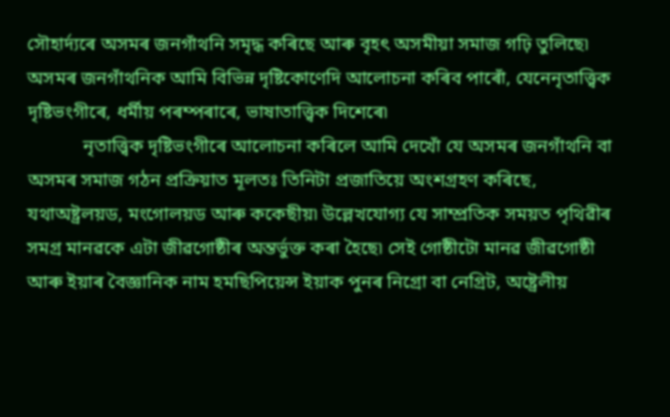সৌহাৰ্দ্যৰে অসমৰ জনগাঁথনি সমৃদ্ধ কৰিছে আৰু বৃহৎ অসমীয়া সমাজ গঢ়ি তুলিছে৷ অসমৰ জনগাঁথনিক আমি বিভিন্ন দৃষ্টিকোণেদি আলোচনা কৰিব পাৰোঁ, যেনেনৃতাত্ত্বিক দৃষ্টিভংগীৰে, ধৰ্মীয় পৰম্পৰাৰে, ভাষাতাত্ত্বিক দিশেৰে৷
            নৃতাত্ত্বিক দৃষ্টিভংগীৰে আলোচনা কৰিলে আমি দেখোঁ যে অসমৰ জনগাঁথনি বা অসমৰ সমাজ গঠন প্ৰক্রিয়াত মূলতঃ তিনিটা প্ৰজাতিয়ে অংশগ্ৰহণ কৰিছে, যথাঅষ্ট্ৰলয়ড, মংগোলয়ড আৰু ককেছীয়৷ উল্লেখযোগ্য যে সাম্প্ৰতিক সময়ত পৃথিৱীৰ সমগ্ৰ মানৱকে এটা জীৱগোষ্ঠীৰ অন্তৰ্ভুক্ত কৰা হৈছে৷ সেই গোষ্ঠীটো মানৱ জীৱগোষ্ঠী আৰু ইয়াৰ বৈজ্ঞানিক নাম হমছিপিয়েন্স ইয়াক পুনৰ নিগ্ৰো বা নেগ্ৰিট, অষ্ট্ৰেলীয়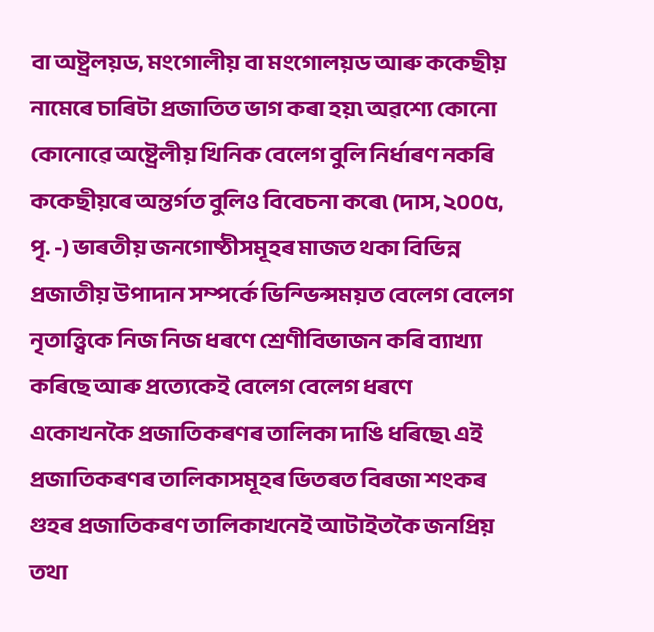বা অষ্ট্ৰলয়ড, মংগোলীয় বা মংগোলয়ড আৰু ককেছীয় নামেৰে চাৰিটা প্ৰজাতিত ভাগ কৰা হয়৷ অৱশ্যে কোনো কোনোৱে অষ্ট্ৰেলীয় খিনিক বেলেগ বুলি নিৰ্ধাৰণ নকৰি ককেছীয়ৰে অন্তৰ্গত বুলিও বিবেচনা কৰে৷ (দাস, ২০০৫, পৃ. -) ভাৰতীয় জনগোষ্ঠীসমূহৰ মাজত থকা বিভিন্ন প্ৰজাতীয় উপাদান সম্পৰ্কে ভিন্ভিন্সময়ত বেলেগ বেলেগ নৃতাত্ত্বিকে নিজ নিজ ধৰণে শ্ৰেণীবিভাজন কৰি ব্যাখ্যা কৰিছে আৰু প্ৰত্যেকেই বেলেগ বেলেগ ধৰণে একোখনকৈ প্ৰজাতিকৰণৰ তালিকা দাঙি ধৰিছে৷ এই প্ৰজাতিকৰণৰ তালিকাসমূহৰ ভিতৰত বিৰজা শংকৰ গুহৰ প্ৰজাতিকৰণ তালিকাখনেই আটাইতকৈ জনপ্ৰিয় তথা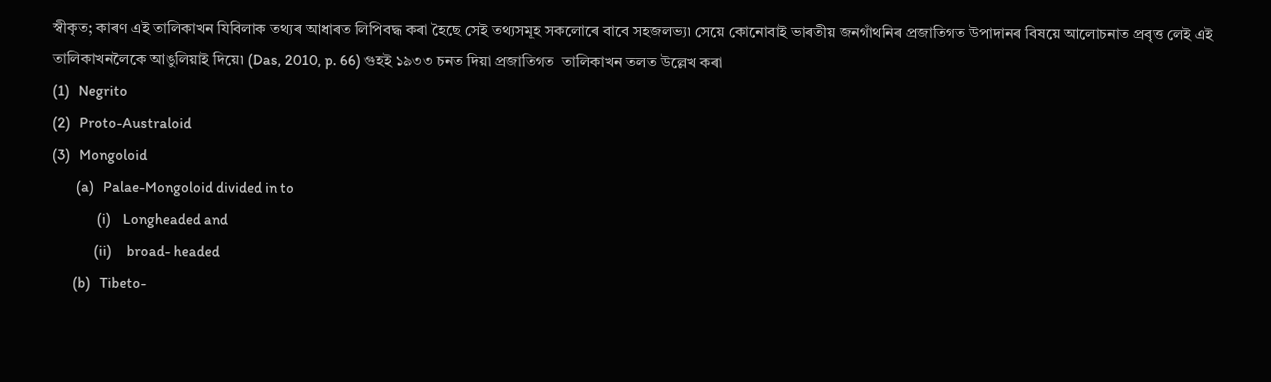স্বীকৃত; কাৰণ এই তালিকাখন যিবিলাক তথ্যৰ আধাৰত লিপিবদ্ধ কৰা হৈছে সেই তথ্যসমূহ সকলোৰে বাবে সহজলভ্য৷ সেয়ে কোনোবাই ভাৰতীয় জনগাঁথনিৰ প্ৰজাতিগত উপাদানৰ বিষয়ে আলোচনাত প্ৰবৃত্ত লেই এই তালিকাখনলৈকে আঙুলিয়াই দিয়ে৷ (Das, 2010, p. 66) গুহই ১৯৩৩ চনত দিয়া প্ৰজাতিগত  তালিকাখন তলত উল্লেখ কৰা
(1)   Negrito
(2)   Proto-Australoid
(3)   Mongoloid
        (a)   Palae-Mongoloid divided in to
               (i)    Longheaded and
              (ii)     broad- headed
       (b)   Tibeto-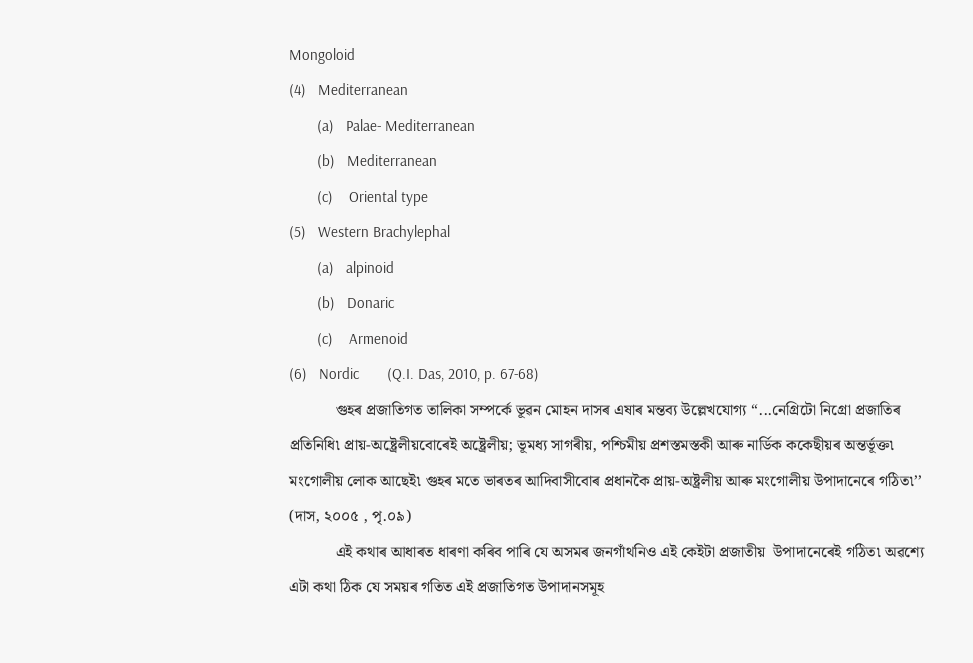Mongoloid
(4)   Mediterranean
       (a)   Palae- Mediterranean
       (b)   Mediterranean
       (c)    Oriental type
(5)   Western Brachylephal
       (a)   alpinoid
       (b)   Donaric
       (c)    Armenoid
(6)   Nordic       (Q.I. Das, 2010, p. 67-68)
            গুহৰ প্ৰজাতিগত তালিকা সম্পৰ্কে ভূৱন মোহন দাসৰ এষাৰ মন্তব্য উল্লেখযোগ্য ‘‘...নেগ্ৰিটো নিগ্ৰো প্ৰজাতিৰ প্ৰতিনিধি৷ প্ৰায়-অষ্ট্ৰেলীয়বোৰেই অষ্ট্ৰেলীয়; ভূমধ্য সাগৰীয়, পশ্চিমীয় প্ৰশস্তমস্তকী আৰু নাৰ্ডিক ককেছীয়ৰ অন্তৰ্ভূক্ত৷ মংগোলীয় লোক আছেই৷ গুহৰ মতে ভাৰতৰ আদিবাসীবোৰ প্ৰধানকৈ প্ৰায়-অষ্ট্ৰলীয় আৰু মংগোলীয় উপাদানেৰে গঠিত৷’’ (দাস, ২০০৫ , পৃ.০৯)
            এই কথাৰ আধাৰত ধাৰণা কৰিব পাৰি যে অসমৰ জনগাঁথনিও এই কেইটা প্ৰজাতীয়  উপাদানেৰেই গঠিত৷ অৱশ্যে এটা কথা ঠিক যে সময়ৰ গতিত এই প্ৰজাতিগত উপাদানসমূহ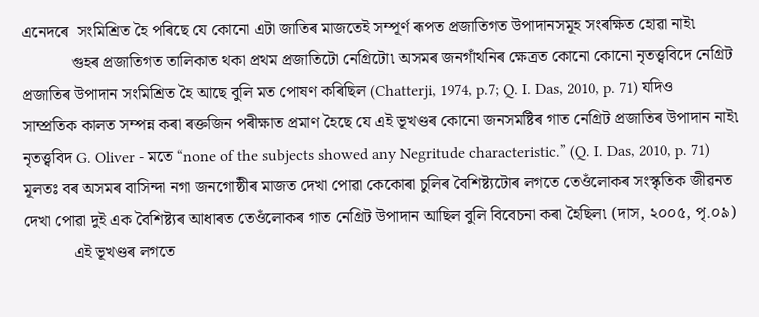এনেদৰে  সংমিশ্ৰিত হৈ পৰিছে যে কোনো এটা জাতিৰ মাজতেই সম্পূৰ্ণ ৰূপত প্ৰজাতিগত উপাদানসমূহ সংৰক্ষিত হোৱা নাই৷
            গুহৰ প্ৰজাতিগত তালিকাত থকা প্ৰথম প্ৰজাতিটো নেগ্ৰিটো৷ অসমৰ জনগাঁথনিৰ ক্ষেত্ৰত কোনো কোনো নৃতত্ত্ববিদে নেগ্ৰিট প্ৰজাতিৰ উপাদান সংমিশ্ৰিত হৈ আছে বুলি মত পোষণ কৰিছিল (Chatterji, 1974, p.7; Q. I. Das, 2010, p. 71) যদিও সাম্প্ৰতিক কালত সম্পন্ন কৰা ৰক্তজিন পৰীক্ষাত প্ৰমাণ হৈছে যে এই ভূখণ্ডৰ কোনো জনসমষ্টিৰ গাত নেগ্ৰিট প্ৰজাতিৰ উপাদান নাই৷ নৃতত্ত্ববিদ G. Oliver - মতে “none of the subjects showed any Negritude characteristic.” (Q. I. Das, 2010, p. 71) মূলতঃ বৰ অসমৰ বাসিন্দা নগা জনগোষ্ঠীৰ মাজত দেখা পোৱা কেকোৰা চুলিৰ বৈশিষ্ট্যটোৰ লগতে তেওঁলোকৰ সংস্কৃতিক জীৱনত দেখা পোৱা দুই এক বৈশিষ্ট্যৰ আধাৰত তেওঁলোকৰ গাত নেগ্ৰিট উপাদান আছিল বুলি বিবেচনা কৰা হৈছিল৷ (দাস, ২০০৫, পৃ.০৯)
            এই ভূখণ্ডৰ লগতে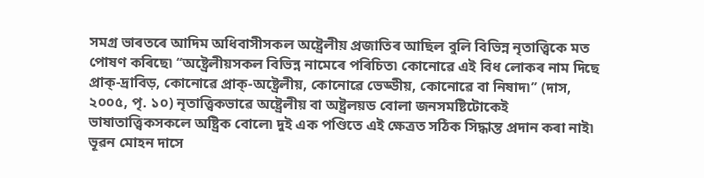সমগ্ৰ ভাৰতৰে আদিম অধিবাসীসকল অষ্ট্ৰেলীয় প্ৰজাতিৰ আছিল বুলি বিভিন্ন নৃতাত্ত্বিকে মত পোষণ কৰিছে৷ ‘‘অষ্ট্ৰেলীয়সকল বিভিন্ন নামেৰে পৰিচিত৷ কোনোৱে এই বিধ লোকৰ নাম দিছে প্ৰাক্‌-দ্ৰাবিড়, কোনোৱে প্ৰাক্‌-অষ্ট্ৰেলীয়, কোনোৱে ভেড্ডীয়, কোনোৱে বা নিষাদ৷’’ (দাস, ২০০৫, পৃ. ১০) নৃতাত্ত্বিকভাৱে অষ্ট্ৰেলীয় বা অষ্ট্ৰলয়ড বোলা জনসমষ্টিটোকেই ভাষাতাত্ত্বিকসকলে অষ্ট্ৰিক বোলে৷ দুই এক পণ্ডিতে এই ক্ষেত্ৰত সঠিক সিদ্ধান্ত প্ৰদান কৰা নাই৷  ভূৱন মোহন দাসে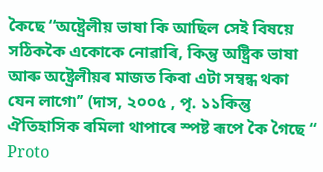কৈছে ‘‘অষ্ট্ৰেলীয় ভাষা কি আছিল সেই বিষয়ে সঠিককৈ একোকে নোৱাৰি, কিন্তু অষ্ট্ৰিক ভাষা আৰু অষ্ট্ৰেলীয়ৰ মাজত কিবা এটা সম্বন্ধ থকা যেন লাগে৷’’ (দাস, ২০০৫ , পৃ. ১১কিন্তু ঐতিহাসিক ৰমিলা থাপাৰে স্পষ্ট ৰূপে কৈ গৈছে “ Proto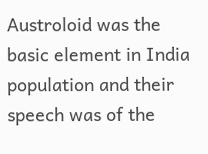Austroloid was the basic element in India population and their speech was of the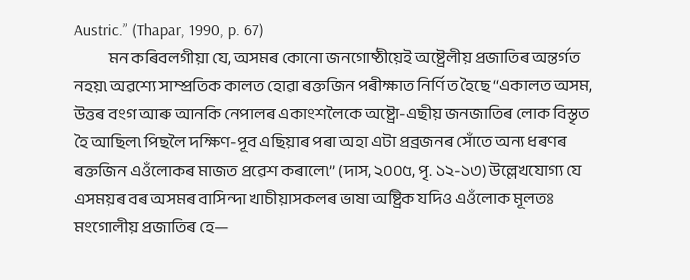Austric.” (Thapar, 1990, p. 67)
            মন কৰিবলগীয়া যে, অসমৰ কোনো জনগোষ্ঠীয়েই অষ্ট্ৰেলীয় প্ৰজাতিৰ অন্তৰ্গত নহয়৷ অৱশ্যে সাম্প্ৰতিক কালত হোৱা ৰক্তজিন পৰীক্ষাত নিৰ্ণিত হৈছে ‘‘একালত অসম, উত্তৰ বংগ আৰু আনকি নেপালৰ একাংশলৈকে অষ্ট্ৰো-এছীয় জনজাতিৰ লোক বিস্তৃত হৈ আছিল৷ পিছলৈ দক্ষিণ-পূব এছিয়াৰ পৰা অহা এটা প্ৰব্ৰজনৰ সোঁতে অন্য ধৰণৰ ৰক্তজিন এওঁলোকৰ মাজত প্ৰৱেশ কৰালে৷’’ (দাস, ২০০৫, পৃ. ১২-১৩) উল্লেখযোগ্য যে এসময়ৰ বৰ অসমৰ বাসিন্দা খাচীয়াসকলৰ ভাষা অষ্ট্ৰিক যদিও এওঁলোক মূলতঃ মংগোলীয় প্ৰজাতিৰ হে—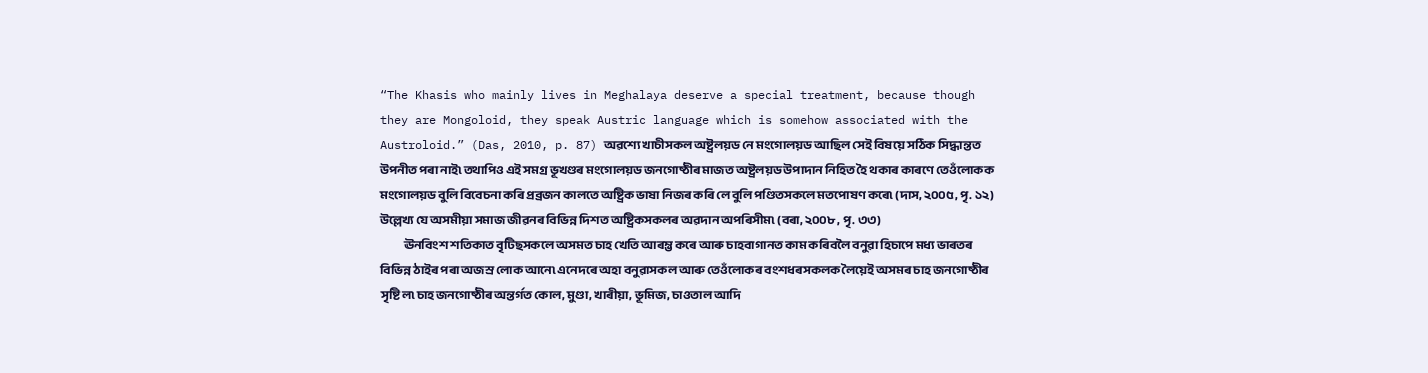“The Khasis who mainly lives in Meghalaya deserve a special treatment, because though they are Mongoloid, they speak Austric language which is somehow associated with the Austroloid.” (Das, 2010, p. 87) অৱশ্যে খাচীসকল অষ্ট্ৰলয়ড নে মংগোলয়ড আছিল সেই বিষয়ে সঠিক সিদ্ধান্তত উপনীত পৰা নাই৷ তথাপিও এই সমগ্ৰ ভূখণ্ডৰ মংগোলয়ড জনগোষ্ঠীৰ মাজত অষ্ট্ৰলয়ড উপাদান নিহিত হৈ থকাৰ কাৰণে তেওঁলোকক মংগোলয়ড বুলি বিবেচনা কৰি প্ৰব্ৰজন কালতে অষ্ট্ৰিক ভাষা নিজৰ কৰি লে বুলি পণ্ডিতসকলে মতপোষণ কৰে৷ (দাস, ২০০৫, পৃ. ১২) উল্লেখ্য যে অসমীয়া সমাজ জীৱনৰ বিভিন্ন দিশত অষ্ট্ৰিকসকলৰ অৱদান অপৰিসীম৷ (বৰা, ২০০৮ , পৃ. ৩৩)
            ঊনবিংশ শতিকাত বৃটিছসকলে অসমত চাহ খেতি আৰম্ভ কৰে আৰু চাহবাগানত কাম কৰিবলৈ বনুৱা হিচাপে মধ্য ভাৰতৰ বিভিন্ন ঠাইৰ পৰা অজস্ৰ লোক আনে৷ এনেদৰে অহা বনুৱাসকল আৰু তেওঁলোকৰ বংশধৰসকলক লৈয়েই অসমৰ চাহ জনগোষ্ঠীৰ সৃষ্টি ল৷ চাহ জনগোষ্ঠীৰ অন্তৰ্গত কোল, মুণ্ডা, খাৰীয়া, ভূমিজ, চাওতাল আদি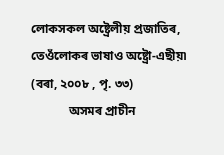লোকসকল অষ্ট্ৰেলীয় প্ৰজাতিৰ, তেওঁলোকৰ ভাষাও অষ্ট্ৰো-এছীয়৷ (বৰা, ২০০৮ , পৃ. ৩৩)
            অসমৰ প্ৰাচীন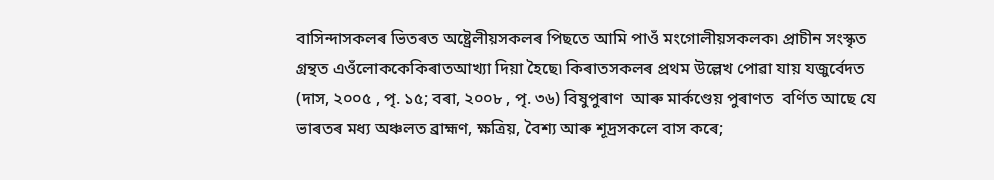বাসিন্দাসকলৰ ভিতৰত অষ্ট্ৰেলীয়সকলৰ পিছতে আমি পাওঁ মংগোলীয়সকলক৷ প্ৰাচীন সংস্কৃত গ্ৰন্থত এওঁলোককেকিৰাতআখ্যা দিয়া হৈছে৷ কিৰাতসকলৰ প্ৰথম উল্লেখ পোৱা যায় যজুৰ্বেদত (দাস, ২০০৫ , পৃ. ১৫; বৰা, ২০০৮ , পৃ. ৩৬) বিষুপুৰাণ  আৰু মাৰ্কণ্ডেয় পুৰাণত  বৰ্ণিত আছে যে ভাৰতৰ মধ্য অঞ্চলত ব্ৰাহ্মণ, ক্ষত্ৰিয়, বৈশ্য আৰু শূদ্ৰসকলে বাস কৰে;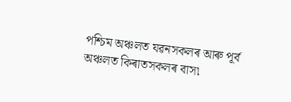পশ্চিম অঞ্চলত যৱনসকলৰ আৰু পূৰ্ব অঞ্চলত কিৰাতসকলৰ বাস৷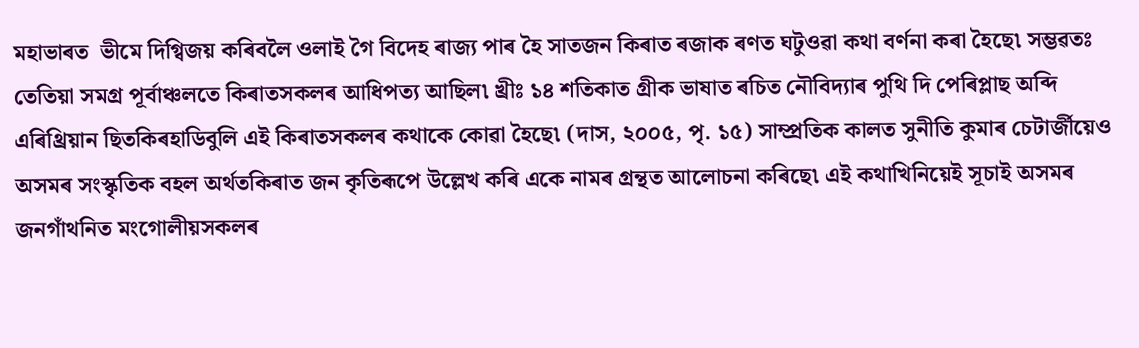মহাভাৰত  ভীমে দিগ্বিজয় কৰিবলৈ ওলাই গৈ বিদেহ ৰাজ্য পাৰ হৈ সাতজন কিৰাত ৰজাক ৰণত ঘটুওৱা কথা বৰ্ণনা কৰা হৈছে৷ সম্ভৱতঃ তেতিয়া সমগ্ৰ পূৰ্বাঞ্চলতে কিৰাতসকলৰ আধিপত্য আছিল৷ খ্ৰীঃ ১৪ শতিকাত গ্ৰীক ভাষাত ৰচিত নৌবিদ্যাৰ পুথি দি পেৰিপ্লাছ অব্দি এৰিথ্ৰিয়ান ছিতকিৰহাডিবুলি এই কিৰাতসকলৰ কথাকে কোৱা হৈছে৷ (দাস, ২০০৫, পৃ. ১৫) সাম্প্ৰতিক কালত সুনীতি কুমাৰ চেটাৰ্জীয়েও অসমৰ সংস্কৃতিক বহল অৰ্থতকিৰাত জন কৃতিৰূপে উল্লেখ কৰি একে নামৰ গ্ৰন্থত আলোচনা কৰিছে৷ এই কথাখিনিয়েই সূচাই অসমৰ জনগাঁথনিত মংগোলীয়সকলৰ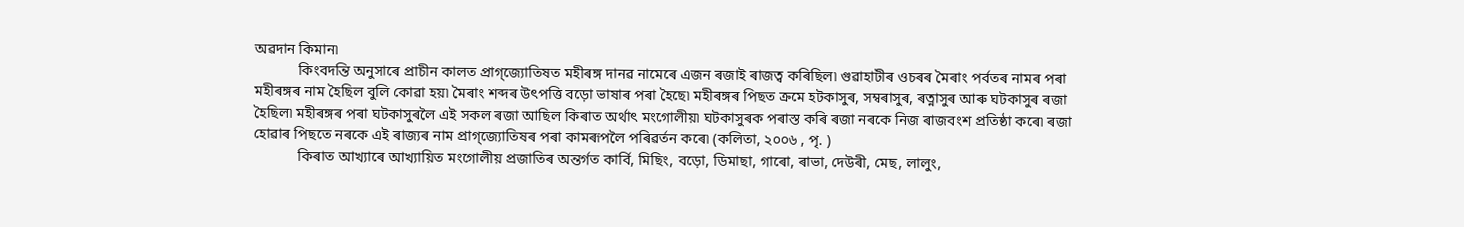অৱদান কিমান৷
            কিংবদন্তি অনুসাৰে প্ৰাচীন কালত প্ৰাগ্জ্যোতিষত মহীৰঙ্গ দানৱ নামেৰে এজন ৰজাই ৰাজত্ব কৰিছিল৷ গুৱাহাটীৰ ওচৰৰ মৈৰাং পৰ্বতৰ নামৰ পৰা মহীৰঙ্গৰ নাম হৈছিল বুলি কোৱা হয়৷ মৈৰাং শব্দৰ উৎপত্তি বড়ো ভাষাৰ পৰা হৈছে৷ মহীৰঙ্গৰ পিছত ক্রমে হটকাসুৰ, সম্বৰাসুৰ, ৰত্নাসুৰ আৰু ঘটকাসুৰ ৰজা হৈছিল৷ মহীৰঙ্গৰ পৰা ঘটকাসুৰলৈ এই সকল ৰজা আছিল কিৰাত অৰ্থাৎ মংগোলীয়৷ ঘটকাসুৰক পৰাস্ত কৰি ৰজা নৰকে নিজ ৰাজবংশ প্ৰতিষ্ঠা কৰে৷ ৰজা হোৱাৰ পিছতে নৰকে এই ৰাজ্যৰ নাম প্ৰাগ্জ্যোতিষৰ পৰা কামৰূপলৈ পৰিৱৰ্তন কৰে৷ (কলিতা, ২০০৬ , পৃ. )
            কিৰাত আখ্যাৰে আখ্যায়িত মংগোলীয় প্ৰজাতিৰ অন্তৰ্গত কাৰ্বি, মিছিং, বড়ো, ডিমাছা, গাৰো, ৰাভা, দেউৰী, মেছ, লালুং,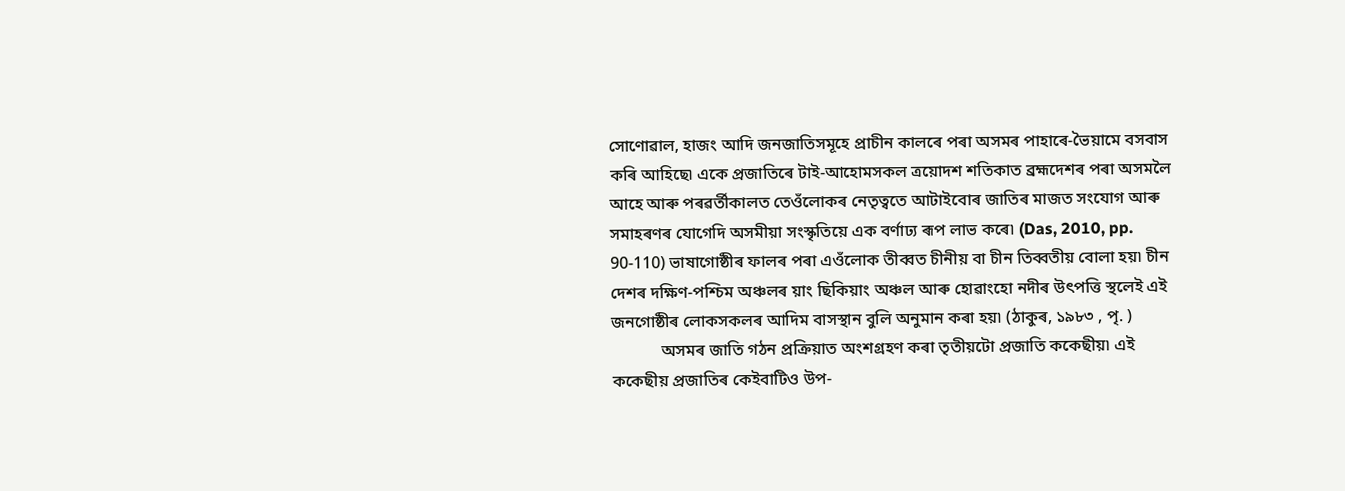সোণোৱাল, হাজং আদি জনজাতিসমূহে প্ৰাচীন কালৰে পৰা অসমৰ পাহাৰে-ভৈয়ামে বসবাস কৰি আহিছে৷ একে প্ৰজাতিৰে টাই-আহোমসকল ত্ৰয়োদশ শতিকাত ব্ৰহ্মদেশৰ পৰা অসমলৈ আহে আৰু পৰৱৰ্তীকালত তেওঁলোকৰ নেতৃত্বতে আটাইবোৰ জাতিৰ মাজত সংযোগ আৰু সমাহৰণৰ যোগেদি অসমীয়া সংস্কৃতিয়ে এক বৰ্ণাঢ্য ৰূপ লাভ কৰে৷ (Das, 2010, pp. 90-110) ভাষাগোষ্ঠীৰ ফালৰ পৰা এওঁলোক তীব্বত চীনীয় বা চীন তিব্বতীয় বোলা হয়৷ চীন দেশৰ দক্ষিণ-পশ্চিম অঞ্চলৰ য়াং ছিকিয়াং অঞ্চল আৰু হোৱাংহো নদীৰ উৎপত্তি স্থলেই এই জনগোষ্ঠীৰ লোকসকলৰ আদিম বাসস্থান বুলি অনুমান কৰা হয়৷ (ঠাকুৰ, ১৯৮৩ , পৃ. )
            অসমৰ জাতি গঠন প্ৰক্রিয়াত অংশগ্ৰহণ কৰা তৃতীয়টো প্ৰজাতি ককেছীয়৷ এই ককেছীয় প্ৰজাতিৰ কেইবাটিও উপ-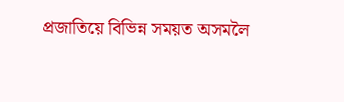প্ৰজাতিয়ে বিভিন্ন সময়ত অসমলৈ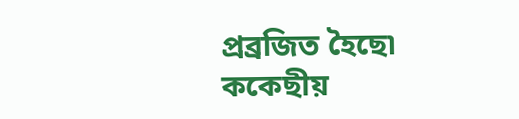প্ৰব্ৰজিত হৈছে৷ ককেছীয়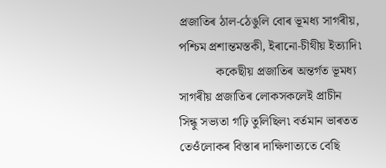প্ৰজাতিৰ ঠাল-ঠেঙুলি বোৰ ভূমধ্য সাগৰীয়, পশ্চিম প্ৰশান্তমস্তকী, ইৰানো-চীথীয় ইত্যাদি৷
            ককেছীয় প্ৰজাতিৰ অন্তৰ্গত ভূমধ্য সাগৰীয় প্ৰজাতিৰ লোকসকলেই প্ৰাচীন সিন্ধু সভ্যতা গঢ়ি তুলিছিল৷ বৰ্তমান ভাৰতত তেওঁলোকৰ বিস্তাৰ দাক্ষিণাত্যতে বেছি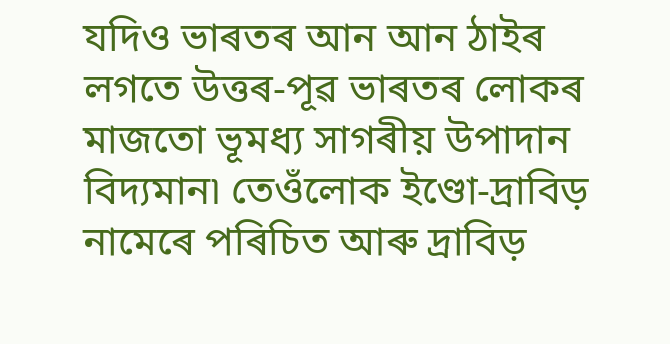যদিও ভাৰতৰ আন আন ঠাইৰ লগতে উত্তৰ-পূৱ ভাৰতৰ লোকৰ মাজতো ভূমধ্য সাগৰীয় উপাদান বিদ্যমান৷ তেওঁলোক ইণ্ডো-দ্ৰাবিড় নামেৰে পৰিচিত আৰু দ্ৰাবিড়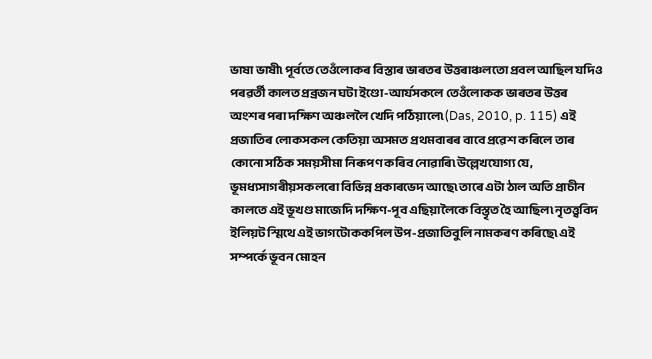ভাষা ভাষী৷ পূৰ্বতে তেওঁলোকৰ বিস্তাৰ ভাৰতৰ উত্তৰাঞ্চলতো প্ৰবল আছিল যদিও পৰৱৰ্তী কালত প্ৰব্ৰজন ঘটা ইণ্ডো-আৰ্যসকলে তেওঁলোকক ভাৰতৰ উত্তৰ অংশৰ পৰা দক্ষিণ অঞ্চললৈ খেদি পঠিয়ালে৷ (Das, 2010, p. 115) এই প্ৰজাতিৰ লোকসকল কেতিয়া অসমত প্ৰথমবাৰৰ বাবে প্ৰৱেশ কৰিলে তাৰ কোনো সঠিক সময়সীমা নিৰূপণ কৰিব নোৱাৰি৷ উল্লেখযোগ্য যে, ভূমধ্যসাগৰীয়সকলৰো বিভিন্ন প্ৰকাৰভেদ আছে৷ তাৰে এটা ঠাল অতি প্ৰাচীন কালতে এই ভূখণ্ড মাজেদি দক্ষিণ-পূব এছিয়ালৈকে বিস্তৃত হৈ আছিল৷ নৃতত্ত্ববিদ ইলিয়ট স্মিথে এই ভাগটোককপিল উপ-প্ৰজাতিবুলি নামকৰণ কৰিছে৷ এই সম্পৰ্কে ভূবন মোহন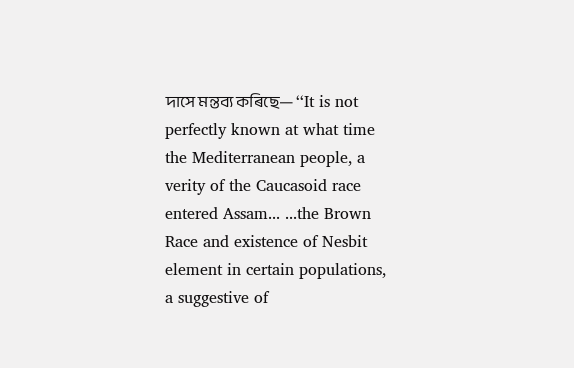দাসে মন্তব্য কৰিছে— ‘‘It is not perfectly known at what time the Mediterranean people, a verity of the Caucasoid race entered Assam... ...the Brown Race and existence of Nesbit element in certain populations, a suggestive of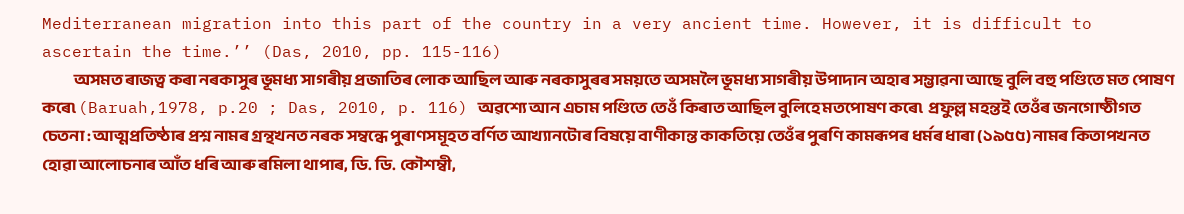Mediterranean migration into this part of the country in a very ancient time. However, it is difficult to ascertain the time.’’ (Das, 2010, pp. 115-116)
            অসমত ৰাজত্ব কৰা নৰকাসুৰ ভূমধ্য সাগৰীয় প্ৰজাতিৰ লোক আছিল আৰু নৰকাসুৰৰ সময়তে অসমলৈ ভূমধ্য সাগৰীয় উপাদান অহাৰ সম্ভাৱনা আছে বুলি বহু পণ্ডিতে মত পোষণ কৰে৷ (Baruah,1978, p.20 ; Das, 2010, p. 116) অৱশ্যে আন এচাম পণ্ডিতে তেওঁ কিৰাত আছিল বুলিহে মতপোষণ কৰে৷  প্ৰফুল্ল মহন্তই তেওঁৰ জনগোষ্ঠীগত চেতনা : আত্মপ্ৰতিষ্ঠাৰ প্ৰশ্ন নামৰ গ্ৰন্থখনত নৰক সম্বন্ধে পুৰাণসমূহত বৰ্ণিত আখ্যানটোৰ বিষয়ে বাণীকান্ত কাকতিয়ে তেওঁৰ পুৰণি কামৰূপৰ ধৰ্মৰ ধাৰা (১৯৫৫) নামৰ কিতাপখনত হোৱা আলোচনাৰ আঁত ধৰি আৰু ৰমিলা থাপাৰ, ডি. ডি. কৌশম্বী,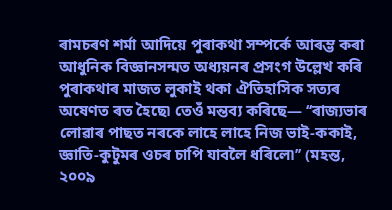ৰামচৰণ শৰ্মা আদিয়ে পুৰাকথা সম্পৰ্কে আৰম্ভ কৰা আধুনিক বিজ্ঞানসন্মত অধ্যয়নৰ প্ৰসংগ উল্লেখ কৰি পুৰাকথাৰ মাজত লুকাই থকা ঐতিহাসিক সত্যৰ অষেণত ৰত হৈছে৷ তেওঁ মন্তব্য কৰিছে— ‘‘ৰাজ্যভাৰ লোৱাৰ পাছত নৰকে লাহে লাহে নিজ ভাই-ককাই, জ্ঞাতি-কুটুমৰ ওচৰ চাপি যাবলৈ ধৰিলে৷’’ (মহন্ত, ২০০৯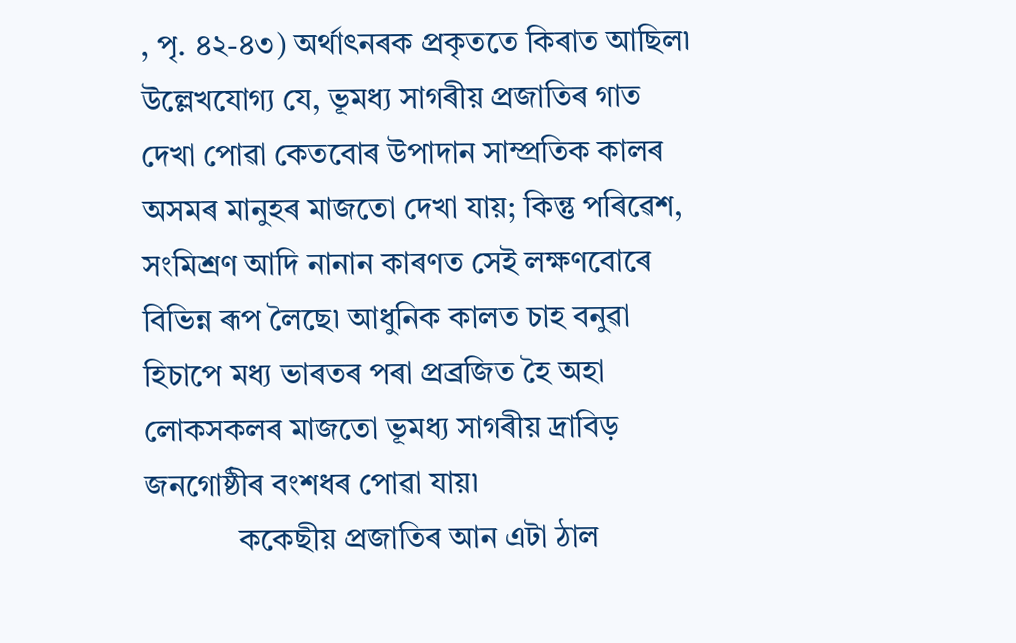, পৃ. ৪২-৪৩) অৰ্থাৎনৰক প্ৰকৃততে কিৰাত আছিল৷ উল্লেখযোগ্য যে, ভূমধ্য সাগৰীয় প্ৰজাতিৰ গাত দেখা পোৱা কেতবোৰ উপাদান সাম্প্ৰতিক কালৰ অসমৰ মানুহৰ মাজতো দেখা যায়; কিন্তু পৰিৱেশ, সংমিশ্ৰণ আদি নানান কাৰণত সেই লক্ষণবোৰে বিভিন্ন ৰূপ লৈছে৷ আধুনিক কালত চাহ বনুৱা হিচাপে মধ্য ভাৰতৰ পৰা প্ৰব্ৰজিত হৈ অহা লোকসকলৰ মাজতো ভূমধ্য সাগৰীয় দ্ৰাবিড় জনগোষ্ঠীৰ বংশধৰ পোৱা যায়৷
            ককেছীয় প্ৰজাতিৰ আন এটা ঠাল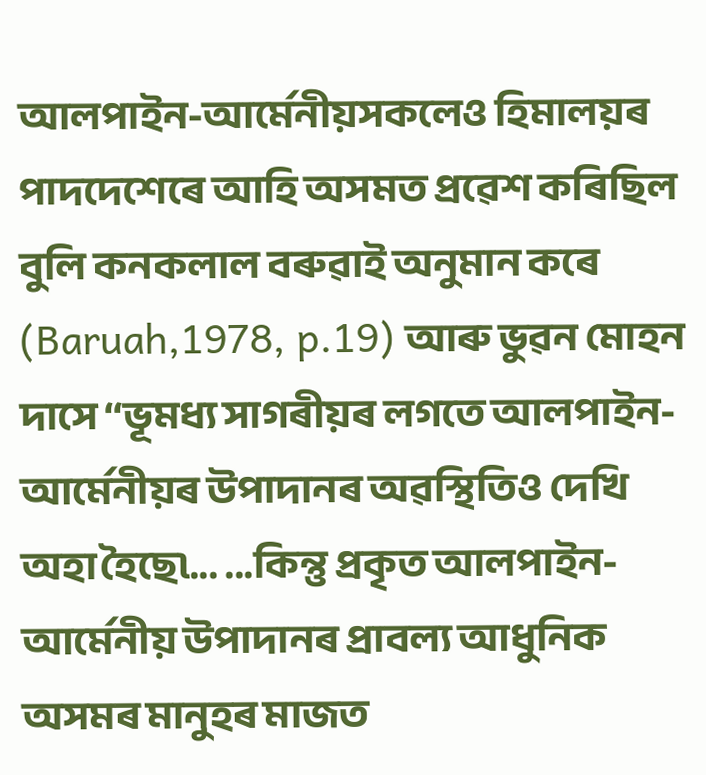আলপাইন-আৰ্মেনীয়সকলেও হিমালয়ৰ পাদদেশেৰে আহি অসমত প্ৰৱেশ কৰিছিল বুলি কনকলাল বৰুৱাই অনুমান কৰে (Baruah,1978, p.19) আৰু ভুৱন মোহন দাসে ‘‘ভূমধ্য সাগৰীয়ৰ লগতে আলপাইন-আৰ্মেনীয়ৰ উপাদানৰ অৱস্থিতিও দেখি অহা হৈছে৷... ...কিন্তু প্ৰকৃত আলপাইন-আৰ্মেনীয় উপাদানৰ প্ৰাবল্য আধুনিক অসমৰ মানুহৰ মাজত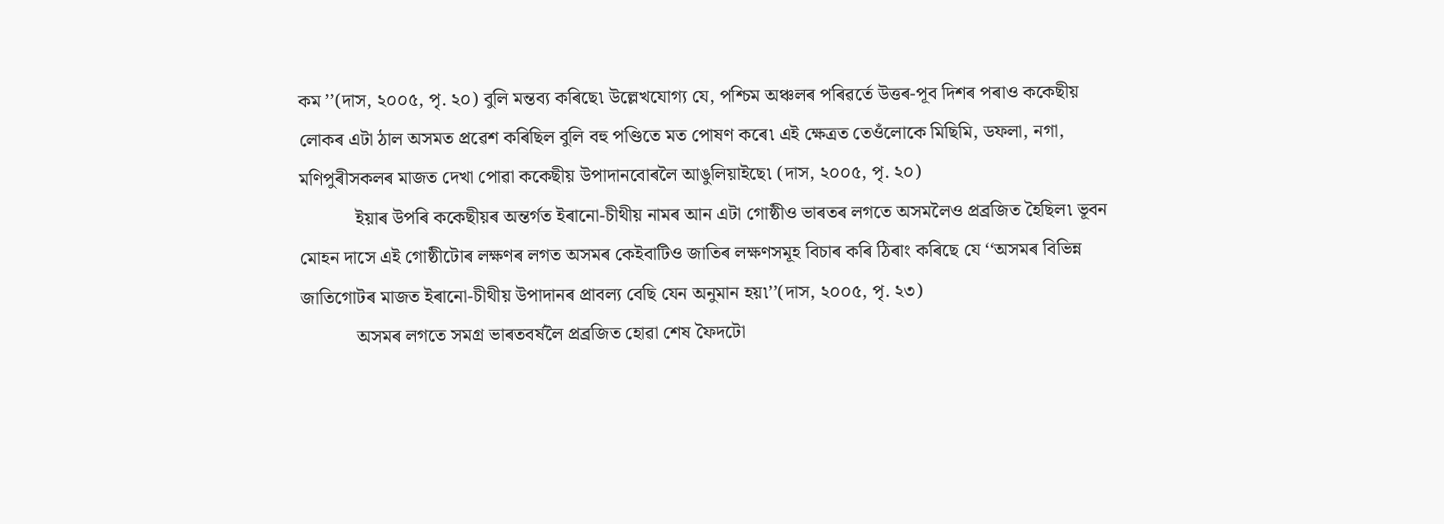কম ’’(দাস, ২০০৫, পৃ. ২০) বুলি মন্তব্য কৰিছে৷ উল্লেখযোগ্য যে, পশ্চিম অঞ্চলৰ পৰিৱৰ্তে উত্তৰ-পূব দিশৰ পৰাও ককেছীয় লোকৰ এটা ঠাল অসমত প্ৰৱেশ কৰিছিল বুলি বহু পণ্ডিতে মত পোষণ কৰে৷ এই ক্ষেত্ৰত তেওঁলোকে মিছিমি, ডফলা, নগা, মণিপুৰীসকলৰ মাজত দেখা পোৱা ককেছীয় উপাদানবোৰলৈ আঙুলিয়াইছে৷ (দাস, ২০০৫, পৃ. ২০)
            ইয়াৰ উপৰি ককেছীয়ৰ অন্তৰ্গত ইৰানো-চীথীয় নামৰ আন এটা গোষ্ঠীও ভাৰতৰ লগতে অসমলৈও প্ৰব্ৰজিত হৈছিল৷ ভূবন মোহন দাসে এই গোষ্ঠীটোৰ লক্ষণৰ লগত অসমৰ কেইবাটিও জাতিৰ লক্ষণসমূহ বিচাৰ কৰি ঠিৰাং কৰিছে যে ‘‘অসমৰ বিভিন্ন জাতিগোটৰ মাজত ইৰানো-চীথীয় উপাদানৰ প্ৰাবল্য বেছি যেন অনুমান হয়৷’’(দাস, ২০০৫, পৃ. ২৩)
            অসমৰ লগতে সমগ্ৰ ভাৰতবৰ্ষলৈ প্ৰব্ৰজিত হোৱা শেষ ফৈদটো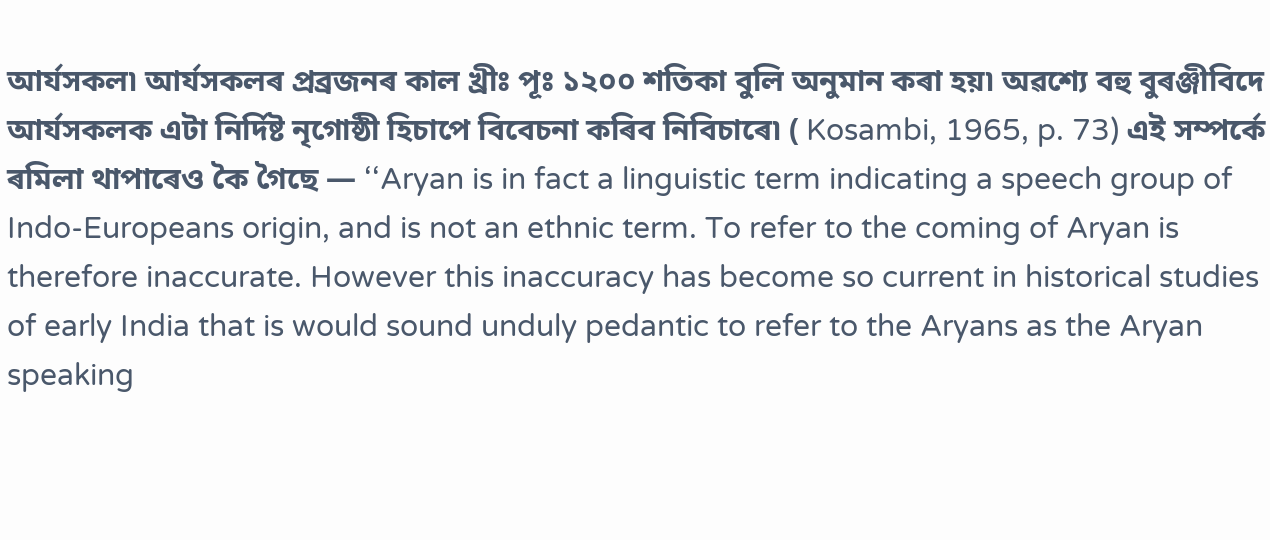আৰ্যসকল৷ আৰ্যসকলৰ প্ৰব্ৰজনৰ কাল খ্ৰীঃ পূঃ ১২০০ শতিকা বুলি অনুমান কৰা হয়৷ অৱশ্যে বহু বুৰঞ্জীবিদে আৰ্যসকলক এটা নিৰ্দিষ্ট নৃগোষ্ঠী হিচাপে বিবেচনা কৰিব নিবিচাৰে৷ ( Kosambi, 1965, p. 73) এই সম্পৰ্কে ৰমিলা থাপাৰেও কৈ গৈছে — ‘‘Aryan is in fact a linguistic term indicating a speech group of Indo-Europeans origin, and is not an ethnic term. To refer to the coming of Aryan is therefore inaccurate. However this inaccuracy has become so current in historical studies of early India that is would sound unduly pedantic to refer to the Aryans as the Aryan speaking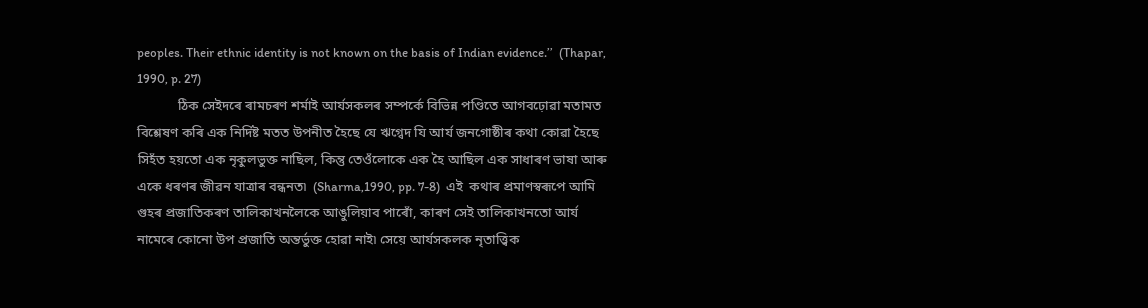peoples. Their ethnic identity is not known on the basis of Indian evidence.’’  (Thapar, 1990, p. 27)
            ঠিক সেইদৰে ৰামচৰণ শৰ্মাই আৰ্যসকলৰ সম্পৰ্কে বিভিন্ন পণ্ডিতে আগবঢ়োৱা মতামত বিশ্লেষণ কৰি এক নিৰ্দিষ্ট মতত উপনীত হৈছে যে ঋগ্বেদ যি আৰ্য জনগোষ্ঠীৰ কথা কোৱা হৈছে সিহঁত হয়তো এক নৃকুলভুক্ত নাছিল, কিন্তু তেওঁলোকে এক হৈ আছিল এক সাধাৰণ ভাষা আৰু একে ধৰণৰ জীৱন যাত্ৰাৰ বন্ধনত৷  (Sharma,1990, pp. 7-8)  এই  কথাৰ প্ৰমাণস্বৰূপে আমি গুহৰ প্ৰজাতিকৰণ তালিকাখনলৈকে আঙুলিয়াব পাৰোঁ, কাৰণ সেই তালিকাখনতো আৰ্য নামেৰে কোনো উপ প্ৰজাতি অন্তৰ্ভুক্ত হোৱা নাই৷ সেয়ে আৰ্যসকলক নৃতাত্ত্বিক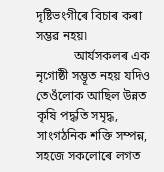দৃষ্টিভংগীৰে বিচাৰ কৰা সম্ভৱ নহয়৷
            আৰ্যসকলৰ এক নৃগোষ্ঠী সম্ভূত নহয় যদিও তেওঁলোক আছিল উন্নত কৃষি পদ্ধতি সমৃদ্ধ, সাংগঠনিক শক্তি সম্পন্ন, সহজে সকলোৰে লগত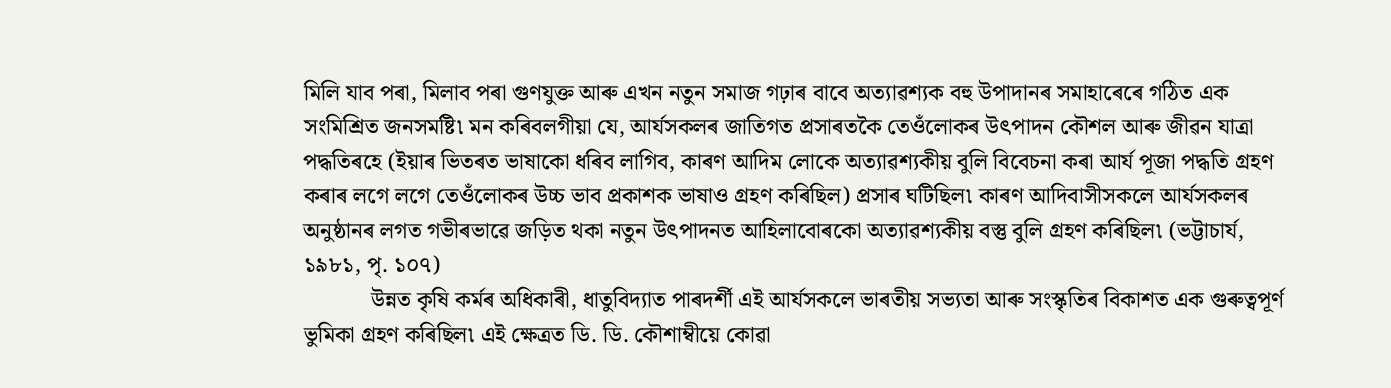মিলি যাব পৰা, মিলাব পৰা গুণযুক্ত আৰু এখন নতুন সমাজ গঢ়াৰ বাবে অত্যাৱশ্যক বহু উপাদানৰ সমাহাৰেৰে গঠিত এক সংমিশ্ৰিত জনসমষ্টি৷ মন কৰিবলগীয়া যে, আৰ্যসকলৰ জাতিগত প্ৰসাৰতকৈ তেওঁলোকৰ উৎপাদন কৌশল আৰু জীৱন যাত্ৰা পদ্ধতিৰহে (ইয়াৰ ভিতৰত ভাষাকো ধৰিব লাগিব, কাৰণ আদিম লোকে অত্যাৱশ্যকীয় বুলি বিবেচনা কৰা আৰ্য পূজা পদ্ধতি গ্ৰহণ কৰাৰ লগে লগে তেওঁলোকৰ উচ্চ ভাব প্ৰকাশক ভাষাও গ্ৰহণ কৰিছিল) প্ৰসাৰ ঘটিছিল৷ কাৰণ আদিবাসীসকলে আৰ্যসকলৰ অনুষ্ঠানৰ লগত গভীৰভাৱে জড়িত থকা নতুন উৎপাদনত আহিলাবোৰকো অত্যাৱশ্যকীয় বস্তু বুলি গ্ৰহণ কৰিছিল৷ (ভট্টাচাৰ্য, ১৯৮১, পৃ. ১০৭)
            উন্নত কৃষি কৰ্মৰ অধিকাৰী, ধাতুবিদ্যাত পাৰদৰ্শী এই আৰ্যসকলে ভাৰতীয় সভ্যতা আৰু সংস্কৃতিৰ বিকাশত এক গুৰুত্বপূৰ্ণ ভুমিকা গ্ৰহণ কৰিছিল৷ এই ক্ষেত্ৰত ডি. ডি. কৌশাম্বীয়ে কোৱা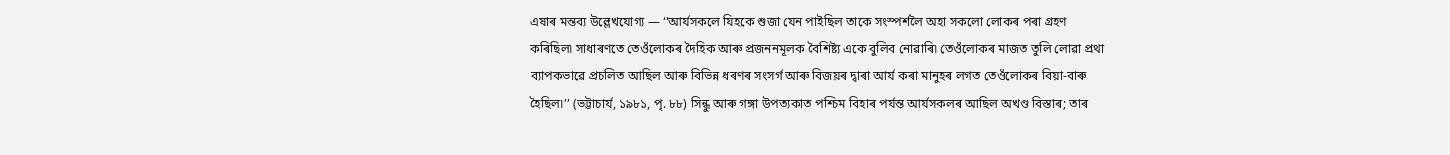এষাৰ মন্তব্য উল্লেখযোগ্য — ‘‘আৰ্যসকলে যিহকে শুজা যেন পাইছিল তাকে সংস্পৰ্শলৈ অহা সকলো লোকৰ পৰা গ্ৰহণ কৰিছিল৷ সাধাৰণতে তেওঁলোকৰ দৈহিক আৰু প্ৰজননমূলক বৈশিষ্ট্য একে বুলিব নোৱাৰি৷ তেওঁলোকৰ মাজত তুলি লোৱা প্ৰথা ব্যাপকভাৱে প্ৰচলিত আছিল আৰু বিভিন্ন ধৰণৰ সংসৰ্গ আৰু বিজয়ৰ দ্বাৰা আৰ্য কৰা মানুহৰ লগত তেওঁলোকৰ বিয়া-বাৰু হৈছিল৷’’ (ভট্টাচাৰ্য, ১৯৮১, পৃ. ৮৮) সিন্ধু আৰু গঙ্গা উপত্যকাত পশ্চিম বিহাৰ পৰ্যন্ত আৰ্যসকলৰ আছিল অখণ্ড বিস্তাৰ; তাৰ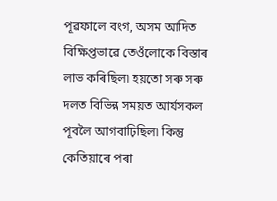পূৱফালে বংগ, অসম আদিত বিক্ষিপ্তভাৱে তেওঁলোকে বিস্তাৰ লাভ কৰিছিল৷ হয়তো সৰু সৰু দলত বিভিন্ন সময়ত আৰ্যসকল পূবলৈ আগবাঢ়িছিল৷ কিন্তু কেতিয়াৰে পৰা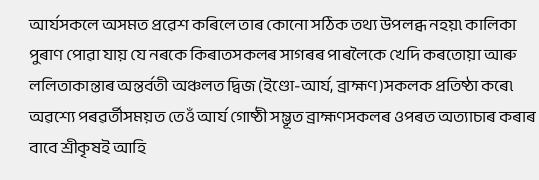আৰ্যসকলে অসমত প্ৰৱেশ কৰিলে তাৰ কোনো সঠিক তথ্য উপলব্ধ নহয়৷ কালিকা পুৰাণ পোৱা যায় যে নৰকে কিৰাতসকলৰ সাগৰৰ পাৰলৈকে খেদি কৰতোয়া আৰু ললিতাকান্তাৰ অন্তৰ্বতী অঞ্চলত দ্বিজ (ইণ্ডো-আৰ্য, ব্ৰাহ্মণ)সকলক প্ৰতিষ্ঠা কৰে৷ অৱশ্যে পৰৱৰ্তীসময়ত তেওঁ আৰ্য গোষ্ঠী সম্ভূত ব্ৰাহ্মণসকলৰ ওপৰত অত্যাচাৰ কৰাৰ বাবে শ্ৰীকৃষই আহি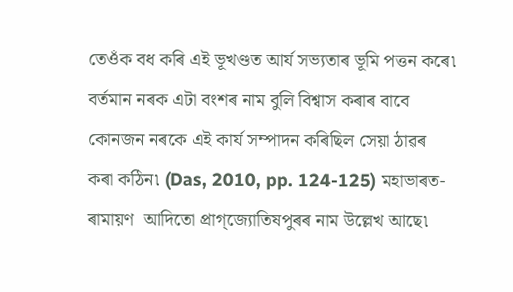তেওঁক বধ কৰি এই ভূখণ্ডত আৰ্য সভ্যতাৰ ভূমি পত্তন কৰে৷ বৰ্তমান নৰক এটা বংশৰ নাম বুলি বিশ্বাস কৰাৰ বাবে কোনজন নৰকে এই কাৰ্য সম্পাদন কৰিছিল সেয়া ঠাৱৰ কৰা কঠিন৷ (Das, 2010, pp. 124-125) মহাভাৰত-ৰামায়ণ  আদিতো প্ৰাগ্জ্যোতিষপুৰৰ নাম উল্লেখ আছে৷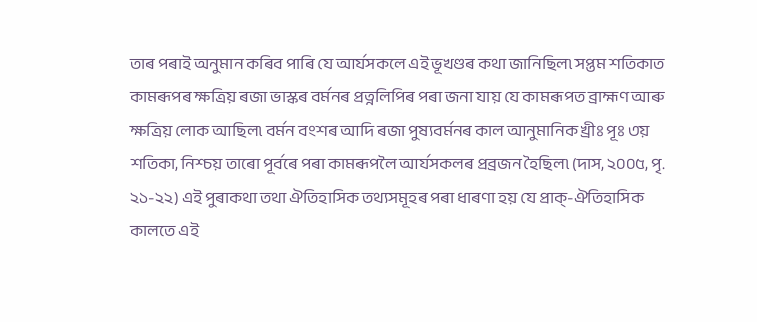তাৰ পৰাই অনুমান কৰিব পাৰি যে আৰ্যসকলে এই ভূখণ্ডৰ কথা জানিছিল৷ সপ্তম শতিকাত কামৰূপৰ ক্ষত্ৰিয় ৰজা ভাস্কৰ বৰ্মনৰ প্ৰত্নলিপিৰ পৰা জনা যায় যে কামৰূপত ব্ৰাহ্মণ আৰু ক্ষত্ৰিয় লোক আছিল৷ বৰ্মন বংশৰ আদি ৰজা পুষ্যবৰ্মনৰ কাল আনুমানিক খ্ৰীঃ পূঃ ৩য় শতিকা, নিশ্চয় তাৰো পূৰ্বৰে পৰা কামৰূপলৈ আৰ্যসকলৰ প্ৰব্ৰজন হৈছিল৷ (দাস, ২০০৫, পৃ. ২১-২২) এই পুৰাকথা তথা ঐতিহাসিক তথ্যসমূহৰ পৰা ধাৰণা হয় যে প্ৰাক্‌-ঐতিহাসিক কালতে এই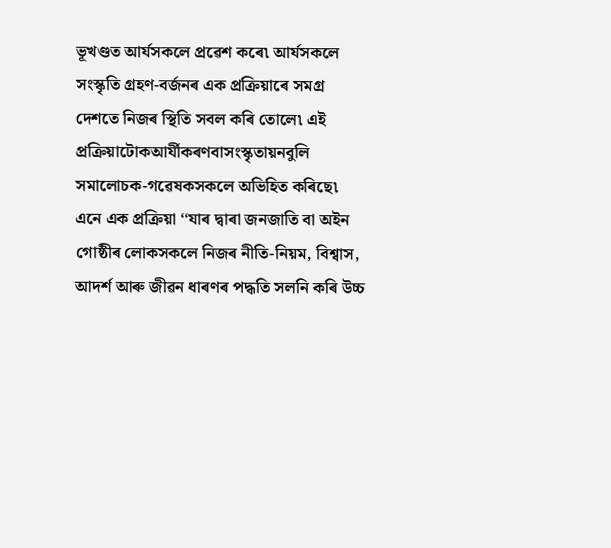ভূখণ্ডত আৰ্যসকলে প্ৰৱেশ কৰে৷ আৰ্যসকলে সংস্কৃতি গ্ৰহণ-বৰ্জনৰ এক প্ৰক্রিয়াৰে সমগ্ৰ দেশতে নিজৰ স্থিতি সবল কৰি তোলে৷ এই প্ৰক্রিয়াটোকআৰ্যীকৰণবাসংস্কৃতায়নবুলি সমালোচক-গৱেষকসকলে অভিহিত কৰিছে৷ এনে এক প্ৰক্রিয়া ‘‘যাৰ দ্বাৰা জনজাতি বা অইন গোষ্ঠীৰ লোকসকলে নিজৰ নীতি-নিয়ম, বিশ্বাস, আদৰ্শ আৰু জীৱন ধাৰণৰ পদ্ধতি সলনি কৰি উচ্চ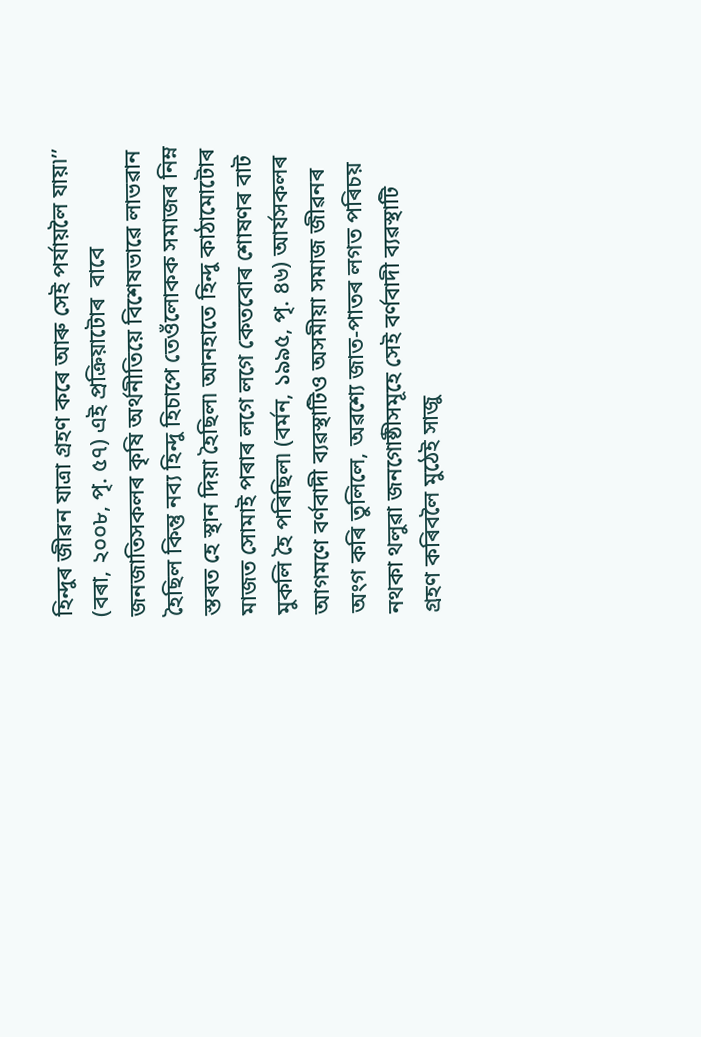হিন্দুৰ জীৱন যাত্ৰা গ্ৰহণ কৰে আৰু সেই পৰ্যায়লৈ যায়৷’’ (বৰা, ২০০৮, পৃ. ৫৭) এই প্ৰক্রিয়াটোৰ  বাবে জনজাতিসকলৰ কৃষি অৰ্থনীতিয়ে বিশেষভাৱে লাভৱান হৈছিল কিন্তু নব্য হিন্দু হিচাপে তেওঁলোকক সমাজৰ নিম্ন স্তৰত হে স্থান দিয়া হৈছিল৷ আনহাতে হিন্দু কাঠামোটোৰ মাজত সোমাই পৰাৰ লগে লগে কেতবোৰ শোষণৰ বাট মুকলি হৈ পৰিছিল৷ (বৰ্মন, ১৯৯৫, পৃ. ৪৬) আৰ্যসকলৰ আগমণে বৰ্ণবাদী ব্যৱস্থাটিও অসমীয়া সমাজ জীৱনৰ অংগ কৰি তুলিলে, অৱশ্যে জাত-পাতৰ লগত পৰিচয় নথকা থলুৱা জনগোষ্ঠীসমূহে সেই বৰ্ণবাদী ব্যৱস্থাটি গ্ৰহণ কৰিবলৈ মুঠেই সাজু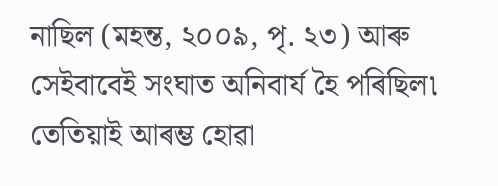নাছিল (মহন্ত, ২০০৯, পৃ. ২৩) আৰু সেইবাবেই সংঘাত অনিবাৰ্য হৈ পৰিছিল৷ তেতিয়াই আৰম্ভ হোৱা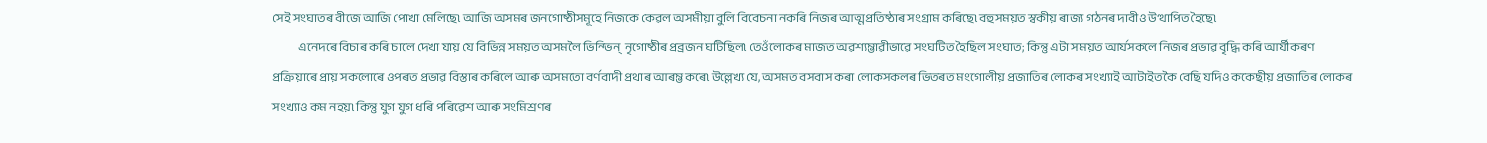সেই সংঘাতৰ বীজে আজি পোখা মেলিছে৷ আজি অসমৰ জনগোষ্ঠীসমূহে নিজকে কেৱল অসমীয়া বুলি বিবেচনা নকৰি নিজৰ আত্মপ্ৰতিষ্ঠাৰ সংগ্ৰাম কৰিছে৷ বহুসময়ত স্বকীয় ৰাজ্য গঠনৰ দাবীও উত্থাপিত হৈছে৷
            এনেদৰে বিচাৰ কৰি চালে দেখা যায় যে বিভিন্ন সময়ত অসমলৈ ভিন্ভিন্‌  নৃগোষ্ঠীৰ প্ৰব্ৰজন ঘটিছিল৷ তেওঁলোকৰ মাজত অৱশ্যম্ভাৱীভাৱে সংঘটিত হৈছিল সংঘাত; কিন্তু এটা সময়ত আৰ্যসকলে নিজৰ প্ৰভাৱ বৃদ্ধি কৰি আৰ্যীকৰণ প্ৰক্রিয়াৰে প্ৰায় সকলোৰে ওপৰত প্ৰভাৱ বিস্তাৰ কৰিলে আৰু অসমতো বৰ্ণবাদী প্ৰথাৰ আৰম্ভ কৰে৷ উল্লেখ্য যে, অসমত বসবাস কৰা লোকসকলৰ ভিতৰত মংগোলীয় প্ৰজাতিৰ লোকৰ সংখ্যাই আটাইতকৈ বেছি যদিও ককেছীয় প্ৰজাতিৰ লোকৰ সংখ্যাও কম নহয়৷ কিন্তু যুগ যুগ ধৰি পৰিৱেশ আৰু সংমিশ্ৰণৰ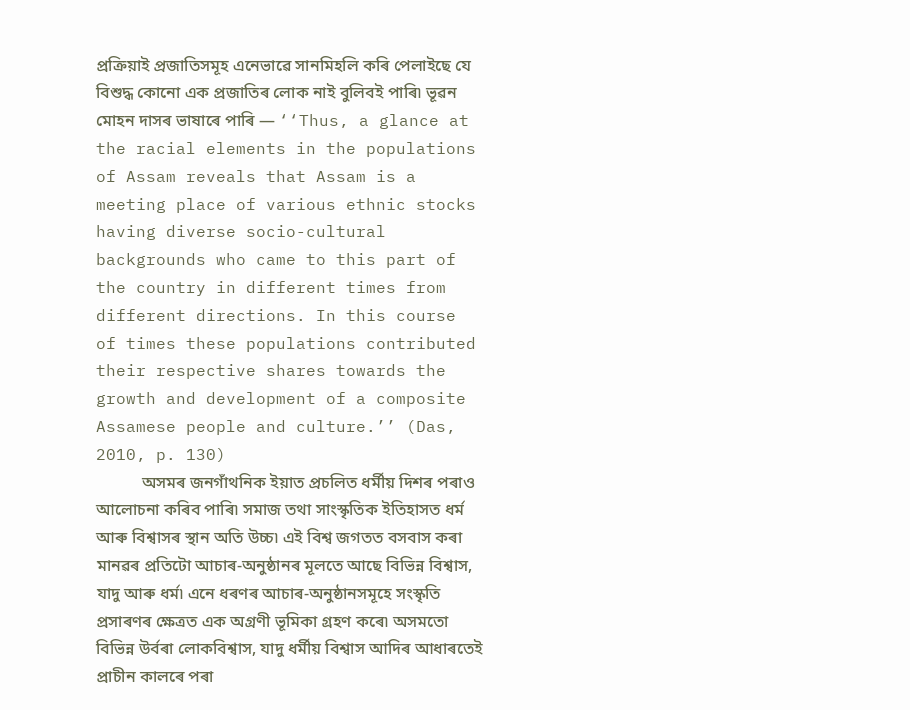প্ৰক্রিয়াই প্ৰজাতিসমূহ এনেভাৱে সানমিহলি কৰি পেলাইছে যে বিশুদ্ধ কোনো এক প্ৰজাতিৰ লোক নাই বুলিবই পাৰি৷ ভূৱন মোহন দাসৰ ভাষাৰে পাৰি — ‘‘Thus, a glance at the racial elements in the populations of Assam reveals that Assam is a meeting place of various ethnic stocks having diverse socio-cultural backgrounds who came to this part of the country in different times from different directions. In this course of times these populations contributed their respective shares towards the growth and development of a composite Assamese people and culture.’’ (Das, 2010, p. 130)
           অসমৰ জনগাঁথনিক ইয়াত প্ৰচলিত ধৰ্মীয় দিশৰ পৰাও আলোচনা কৰিব পাৰি৷ সমাজ তথা সাংস্কৃতিক ইতিহাসত ধৰ্ম আৰু বিশ্বাসৰ স্থান অতি উচ্চ৷ এই বিশ্ব জগতত বসবাস কৰা মানৱৰ প্ৰতিটো আচাৰ-অনুষ্ঠানৰ মূলতে আছে বিভিন্ন বিশ্বাস, যাদু আৰু ধৰ্ম৷ এনে ধৰণৰ আচাৰ-অনুষ্ঠানসমূহে সংস্কৃতি প্ৰসাৰণৰ ক্ষেত্ৰত এক অগ্ৰণী ভূমিকা গ্ৰহণ কৰে৷ অসমতো বিভিন্ন উৰ্বৰা লোকবিশ্বাস, যাদু ধৰ্মীয় বিশ্বাস আদিৰ আধাৰতেই প্ৰাচীন কালৰে পৰা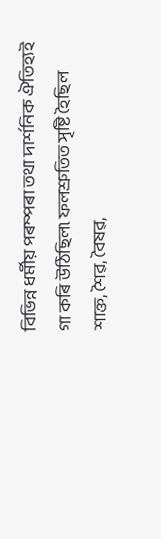বিভিন্ন ধৰ্মীয় পৰম্পৰা তথা দাৰ্শনিক ঐতিহ্যই গা কৰি উঠিছিল৷ ফলশ্ৰুতিত সৃষ্টি হৈছিল শাক্ত, শৈৱ, বৈষৱ,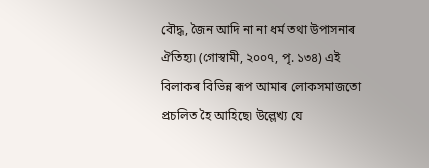বৌদ্ধ, জৈন আদি না না ধৰ্ম তথা উপাসনাৰ ঐতিহ্য৷ (গোস্বামী, ২০০৭, পৃ. ১৩৪) এই বিলাকৰ বিভিন্ন ৰূপ আমাৰ লোকসমাজতো প্ৰচলিত হৈ আহিছে৷ উল্লেখ্য যে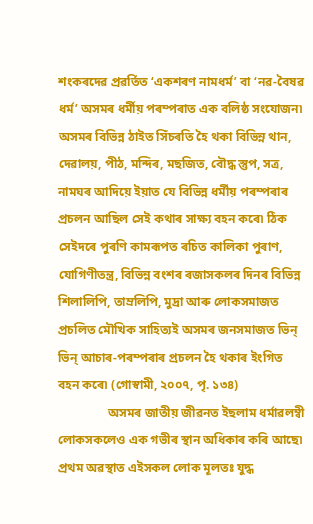শংকৰদেৱ প্ৰৱৰ্তিত ‘একশৰণ নামধৰ্ম’ বা ‘নৱ-বৈষৱ ধৰ্ম’ অসমৰ ধৰ্মীয় পৰম্পৰাত এক বলিষ্ঠ সংযোজন৷ অসমৰ বিভিন্ন ঠাইত সিঁচৰতি হৈ থকা বিভিন্ন থান, দেৱালয়, পীঠ, মন্দিৰ, মছজিত, বৌদ্ধ স্তুপ, সত্ৰ, নামঘৰ আদিয়ে ইয়াত যে বিভিন্ন ধৰ্মীয় পৰম্পৰাৰ প্ৰচলন আছিল সেই কথাৰ সাক্ষ্য বহন কৰে৷ ঠিক সেইদৰে পুৰণি কামৰূপত ৰচিত কালিকা পুৰাণ, যোগিণীতন্ত্ৰ, বিভিন্ন বংশৰ ৰজাসকলৰ দিনৰ বিভিন্ন শিলালিপি, তাম্ৰলিপি, মুদ্ৰা আৰু লোকসমাজত প্ৰচলিত মৌখিক সাহিত্যই অসমৰ জনসমাজত ভিন্‌ ভিন্‌ আচাৰ-পৰম্পৰাৰ প্ৰচলন হৈ থকাৰ ইংগিত বহন কৰে৷ (গোস্বামী, ২০০৭, পৃ. ১৩৪)
                অসমৰ জাতীয় জীৱনত ইছলাম ধৰ্মাৱলম্বী লোকসকলেও এক গভীৰ স্থান অধিকাৰ কৰি আছে৷ প্ৰথম অৱস্থাত এইসকল লোক মূলতঃ যুদ্ধ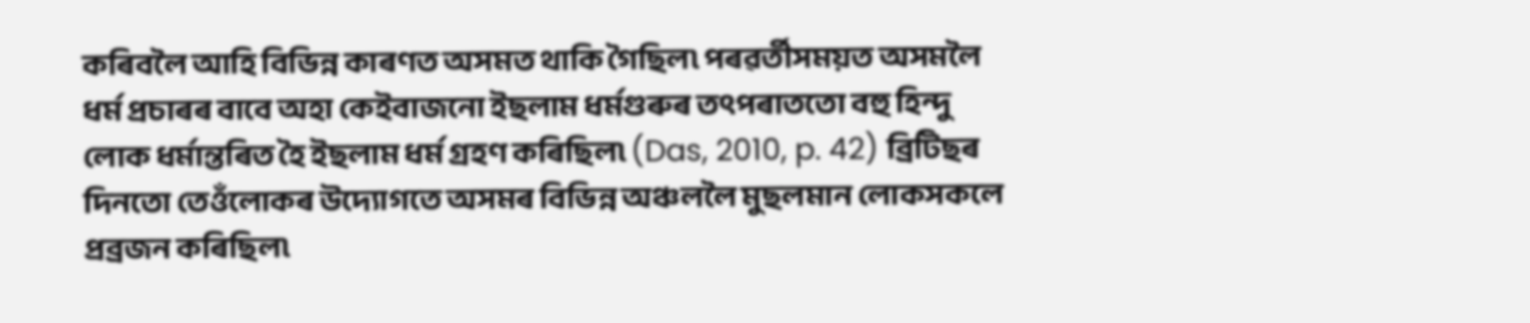কৰিবলৈ আহি বিভিন্ন কাৰণত অসমত থাকি গৈছিল৷ পৰৱৰ্তীসময়ত অসমলৈ ধৰ্ম প্ৰচাৰৰ বাবে অহা কেইবাজনো ইছলাম ধৰ্মগুৰুৰ তৎপৰাততো বহু হিন্দু লোক ধৰ্মান্তৰিত হৈ ইছলাম ধৰ্ম গ্ৰহণ কৰিছিল৷ (Das, 2010, p. 42) ব্ৰিটিছৰ দিনতো তেওঁলোকৰ উদ্যোগতে অসমৰ বিভিন্ন অঞ্চললৈ মুছলমান লোকসকলে প্ৰব্ৰজন কৰিছিল৷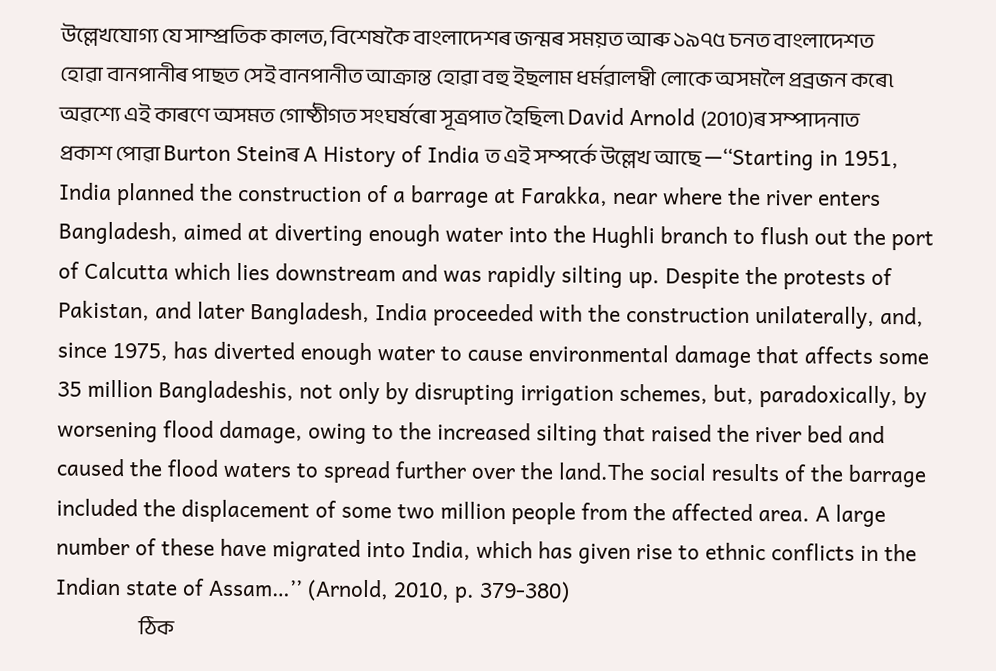উল্লেখযোগ্য যে সাম্প্ৰতিক কালত, বিশেষকৈ বাংলাদেশৰ জন্মৰ সময়ত আৰু ১৯৭৫ চনত বাংলাদেশত হোৱা বানপানীৰ পাছত সেই বানপানীত আক্রান্ত হোৱা বহু ইছলাম ধৰ্মৱালম্বী লোকে অসমলৈ প্ৰব্ৰজন কৰে৷ অৱশ্যে এই কাৰণে অসমত গোষ্ঠীগত সংঘৰ্ষৰো সূত্ৰপাত হৈছিল৷ David Arnold (2010)ৰ সম্পাদনাত প্ৰকাশ পোৱা Burton Steinৰ A History of India ত এই সম্পৰ্কে উল্লেখ আছে —‘‘Starting in 1951, India planned the construction of a barrage at Farakka, near where the river enters Bangladesh, aimed at diverting enough water into the Hughli branch to flush out the port of Calcutta which lies downstream and was rapidly silting up. Despite the protests of Pakistan, and later Bangladesh, India proceeded with the construction unilaterally, and, since 1975, has diverted enough water to cause environmental damage that affects some 35 million Bangladeshis, not only by disrupting irrigation schemes, but, paradoxically, by worsening flood damage, owing to the increased silting that raised the river bed and caused the flood waters to spread further over the land.The social results of the barrage included the displacement of some two million people from the affected area. A large number of these have migrated into India, which has given rise to ethnic conflicts in the Indian state of Assam…’’ (Arnold, 2010, p. 379-380)
                      ঠিক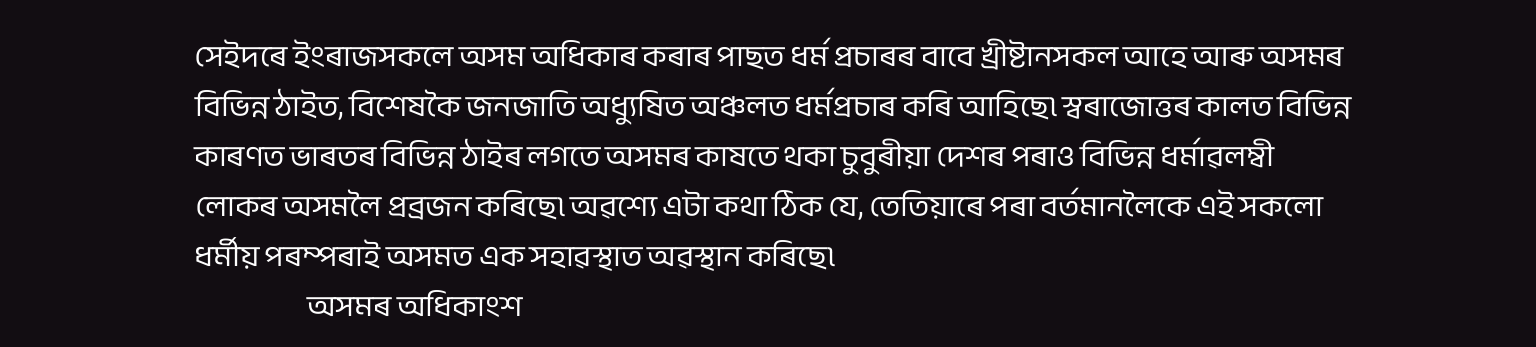সেইদৰে ইংৰাজসকলে অসম অধিকাৰ কৰাৰ পাছত ধৰ্ম প্ৰচাৰৰ বাবে খ্ৰীষ্টানসকল আহে আৰু অসমৰ বিভিন্ন ঠাইত, বিশেষকৈ জনজাতি অধ্যুষিত অঞ্চলত ধৰ্মপ্ৰচাৰ কৰি আহিছে৷ স্বৰাজোত্তৰ কালত বিভিন্ন কাৰণত ভাৰতৰ বিভিন্ন ঠাইৰ লগতে অসমৰ কাষতে থকা চুবুৰীয়া দেশৰ পৰাও বিভিন্ন ধৰ্মাৱলম্বী লোকৰ অসমলৈ প্ৰব্ৰজন কৰিছে৷ অৱশ্যে এটা কথা ঠিক যে, তেতিয়াৰে পৰা বৰ্তমানলৈকে এই সকলো ধৰ্মীয় পৰম্পৰাই অসমত এক সহাৱস্থাত অৱস্থান কৰিছে৷
                     অসমৰ অধিকাংশ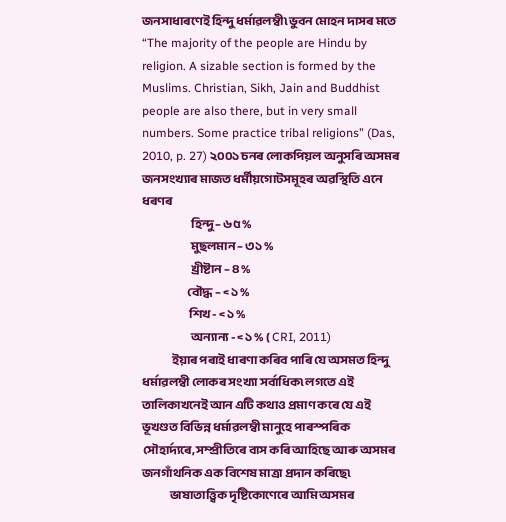জনসাধাৰণেই হিন্দু ধৰ্মাৱলম্বী৷ ভুবন মোহন দাসৰ মতে “The majority of the people are Hindu by religion. A sizable section is formed by the Muslims. Christian, Sikh, Jain and Buddhist people are also there, but in very small numbers. Some practice tribal religions” (Das, 2010, p. 27) ২০০১ চনৰ লোকপিয়ল অনুসৰি অসমৰ জনসংখ্যাৰ মাজত ধৰ্মীয়গোটসমূহৰ অৱস্থিতি এনে ধৰণৰ
                         হিন্দু – ৬৫ %
                         মুছলমান – ৩১ %
                         খ্ৰীষ্টান – ৪ %
                       বৌদ্ধ – < ১ %
                        শিখ - < ১ %
                         অন্যান্য - < ১ % ( CRI, 2011)
               ইয়াৰ পৰাই ধাৰণা কৰিব পাৰি যে অসমত হিন্দু ধৰ্মাৱলম্বী লোকৰ সংখ্যা সৰ্বাধিক৷ লগতে এই তালিকাখনেই আন এটি কথাও প্ৰমাণ কৰে যে এই ভূখণ্ডত বিভিন্ন ধৰ্মাৱলম্বী মানুহে পাৰস্পৰিক সৌহাৰ্দ্যৰে, সম্প্ৰীতিৰে বাস কৰি আহিছে আৰু অসমৰ জনগাঁথনিক এক বিশেষ মাত্ৰা প্ৰদান কৰিছে৷
              ভাষাতাত্ত্বিক দৃষ্টিকোণেৰে আমি অসমৰ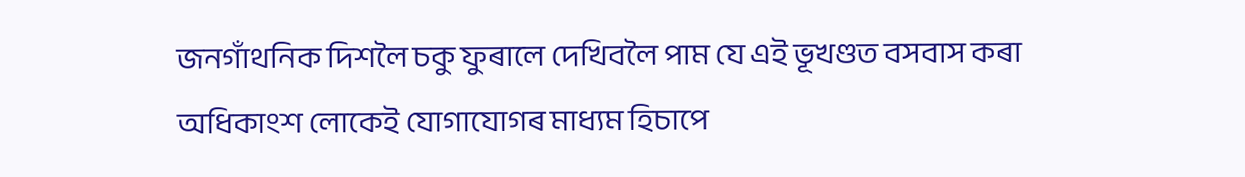জনগাঁথনিক দিশলৈ চকু ফুৰালে দেখিবলৈ পাম যে এই ভূখণ্ডত বসবাস কৰা অধিকাংশ লোকেই যোগাযোগৰ মাধ্যম হিচাপে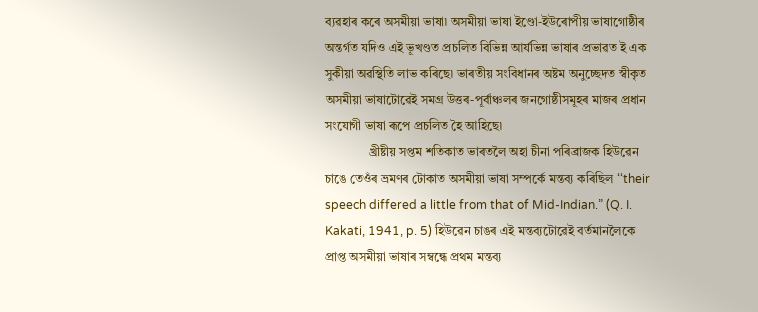ব্যৱহাৰ কৰে অসমীয়া ভাষা৷ অসমীয়া ভাষা ইণ্ডো-ইউৰোপীয় ভাষাগোষ্ঠীৰ অন্তৰ্গত যদিও এই ভূখণ্ডত প্ৰচলিত বিভিন্ন আৰ্যভিন্ন ভাষাৰ প্ৰভাৱত ই এক সুকীয়া অৱস্থিতি লাভ কৰিছে৷ ভাৰতীয় সংবিধানৰ অষ্টম অনুচ্ছেদত স্বীকৃত অসমীয়া ভাষাটোৱেই সমগ্ৰ উত্তৰ-পূৰ্বাঞ্চলৰ জনগোষ্ঠীসমূহৰ মাজৰ প্ৰধান সংযোগী ভাষা ৰূপে প্ৰচলিত হৈ আহিছে৷
              খ্ৰীষ্টীয় সপ্তম শতিকাত ভাৰতলৈ অহা চীনা পৰিব্ৰাজক হিউৱেন চাঙে তেওঁৰ ভ্ৰমণৰ টোকাত অসমীয়া ভাষা সম্পৰ্কে মন্তব্য কৰিছিল ‘‘their speech differed a little from that of Mid-Indian.” (Q. I. Kakati, 1941, p. 5) হিউৱেন চাঙৰ এই মন্তব্যটোৱেই বৰ্তমানলৈকে প্ৰাপ্ত অসমীয়া ভাষাৰ সম্বন্ধে প্ৰথম মন্তব্য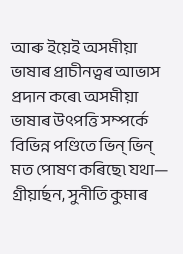আৰু ইয়েই অসমীয়া ভাষাৰ প্ৰাচীনত্বৰ আভাস প্ৰদান কৰে৷ অসমীয়া ভাষাৰ উৎপত্তি সম্পৰ্কে বিভিন্ন পণ্ডিতে ভিন্‌ ভিন্‌ মত পোষণ কৰিছে৷ যথা—
গ্ৰীয়াৰ্ছন, সুনীতি কুমাৰ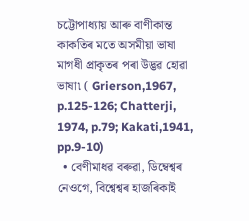চট্টোপাধ্যায় আৰু বাণীকান্ত কাকতিৰ মতে অসমীয়া ভাষা মাগধী প্ৰাকৃতৰ পৰা উদ্ভৱ হোৱা ভাষা৷ ( Grierson,1967, p.125-126; Chatterji, 1974, p.79; Kakati,1941, pp.9-10)
  • বেণীমাধৱ বৰুৱা, ডিম্বেশ্বৰ নেওগে, বিশ্বেশ্বৰ হাজৰিকাই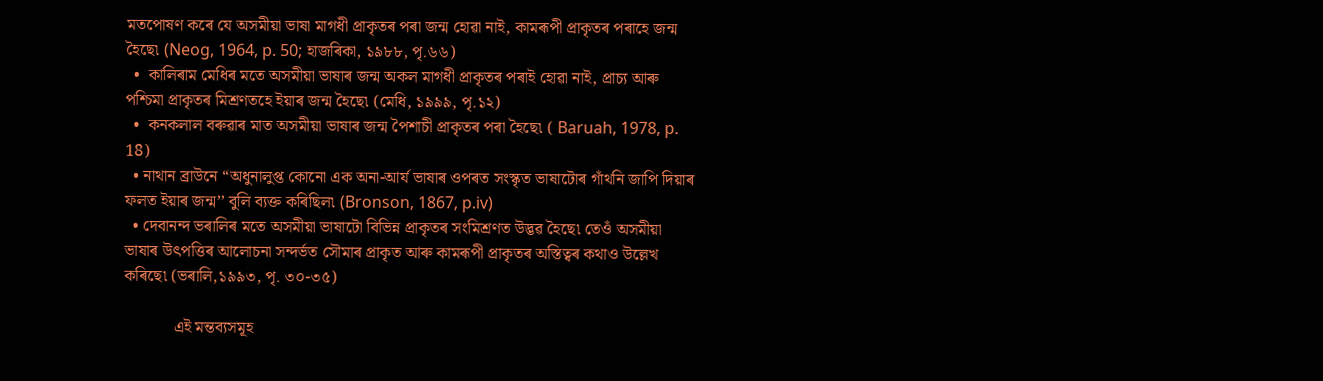মতপোষণ কৰে যে অসমীয়া ভাষা মাগধী প্ৰাকৃতৰ পৰা জন্ম হোৱা নাই, কামৰূপী প্ৰাকৃতৰ পৰাহে জন্ম হৈছে৷ (Neog, 1964, p. 50; হাজৰিকা, ১৯৮৮, পৃ.৬৬)
  •  কালিৰাম মেধিৰ মতে অসমীয়া ভাষাৰ জন্ম অকল মাগধী প্ৰাকৃতৰ পৰাই হোৱা নাই, প্ৰাচ্য আৰু পশ্চিমা প্ৰাকৃতৰ মিশ্ৰণতহে ইয়াৰ জন্ম হৈছে৷ (মেধি, ১৯৯৯, পৃ.১২)
  •  কনকলাল বৰুৱাৰ মাত অসমীয়া ভাষাৰ জন্ম পৈশাচী প্ৰাকৃতৰ পৰা হৈছে৷ ( Baruah, 1978, p. 18)
  • নাথান ব্ৰাউনে ‘‘অধুনালুপ্ত কোনো এক অনা-আৰ্য ভাষাৰ ওপৰত সংস্কৃত ভাষাটোৰ গাঁথনি জাপি দিয়াৰ ফলত ইয়াৰ জন্ম’’ বুলি ব্যক্ত কৰিছিল৷ (Bronson, 1867, p.iv)
  • দেবানন্দ ভৰালিৰ মতে অসমীয়া ভাষাটো বিভিন্ন প্ৰাকৃতৰ সংমিশ্ৰণত উদ্ভৱ হৈছে৷ তেওঁ অসমীয়া ভাষাৰ উৎপত্তিৰ আলোচনা সন্দৰ্ভত সৌমাৰ প্ৰাকৃত আৰু কামৰূপী প্ৰাকৃতৰ অস্তিত্বৰ কথাও উল্লেখ কৰিছে৷ (ভৰালি,১৯৯৩, পৃ. ৩০-৩৫)

            এই মন্তব্যসমূহ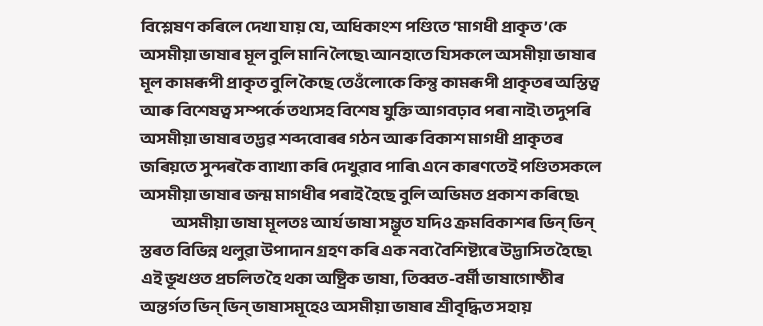বিশ্লেষণ কৰিলে দেখা যায় যে, অধিকাংশ পণ্ডিতে ‘মাগধী প্ৰাকৃত’কে অসমীয়া ভাষাৰ মূল বুলি মানি লৈছে৷ আনহাতে যিসকলে অসমীয়া ভাষাৰ মূল কামৰূপী প্ৰাকৃত বুলি কৈছে তেওঁলোকে কিন্তু কামৰূপী প্ৰাকৃতৰ অস্তিত্ব আৰু বিশেষত্ব সম্পৰ্কে তথ্যসহ বিশেষ যুক্তি আগবঢ়াব পৰা নাই৷ তদুপৰি অসমীয়া ভাষাৰ তদ্ভৱ শব্দবোৰৰ গঠন আৰু বিকাশ মাগধী প্ৰাকৃতৰ জৰিয়তে সুন্দৰকৈ ব্যাখ্যা কৰি দেখুৱাব পাৰি৷ এনে কাৰণতেই পণ্ডিতসকলে অসমীয়া ভাষাৰ জন্ম মাগধীৰ পৰাই হৈছে বুলি অভিমত প্ৰকাশ কৰিছে৷
            অসমীয়া ভাষা মূলতঃ আৰ্য ভাষা সম্ভূত যদিও ক্রমবিকাশৰ ভিন্‌ ভিন্‌ স্তৰত বিভিন্ন থলুৱা উপাদান গ্ৰহণ কৰি এক নব্য বৈশিষ্ট্যৰে উদ্ভাসিত হৈছে৷ এই ভূখণ্ডত প্ৰচলিত হৈ থকা অষ্ট্ৰিক ভাষা, তিব্বত-বৰ্মী ভাষাগোষ্ঠীৰ অন্তৰ্গত ভিন্‌ ভিন্‌ ভাষাসমূহেও অসমীয়া ভাষাৰ শ্ৰীবৃদ্ধিত সহায়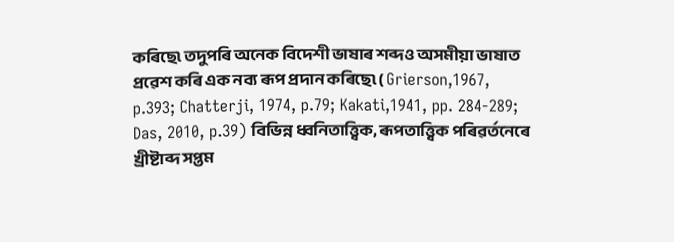কৰিছে৷ তদুপৰি অনেক বিদেশী ভাষাৰ শব্দও অসমীয়া ভাষাত প্ৰৱেশ কৰি এক নব্য ৰূপ প্ৰদান কৰিছে৷ ( Grierson,1967, p.393; Chatterji, 1974, p.79; Kakati,1941, pp. 284-289; Das, 2010, p.39) বিভিন্ন ধ্বনিতাত্ত্বিক, ৰূপতাত্ত্বিক পৰিৱৰ্তনেৰে খ্ৰীষ্টাব্দ সপ্তম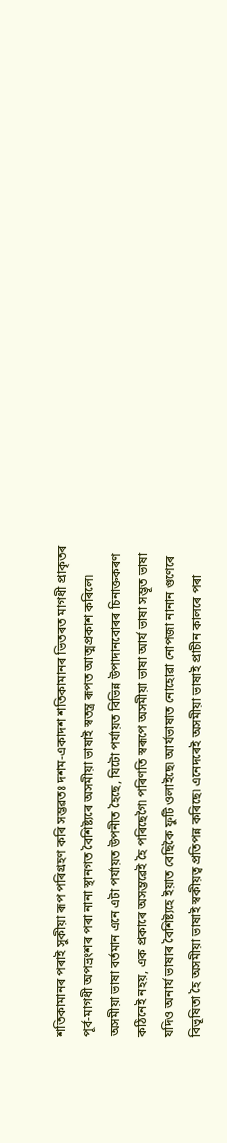শতিকামানৰ পৰাই সুকীয়া ৰূপ পৰিগ্ৰহণ কৰি সম্ভৱতঃ দশম-একাদশ শতিকামানৰ ভিতৰত মাগধী প্ৰাকৃতৰ পূৰ্ব-মাগধী অপভ্ৰংশৰ পৰা নানা স্থানগত বৈশিষ্ট্যৰে অসমীয়া ভাষাই স্বতন্ত্ৰ ৰূপত আত্মপ্ৰকাশ কৰিলে৷ অসমীয়া ভাষা বৰ্তমান এনে এটা পৰ্যায়ত উপনীত হৈছে, যিটো পৰ্যায়ত বিভিন্ন উপাদানবোৰৰ চিনাক্তকৰণ কঠিনেই নহয়, এক প্ৰকাৰে অসম্ভৱেই হৈ পৰিছেগৈ৷ পৰিণতি স্বৰূপে অসমীয়া ভাষা আৰ্য ভাষা সম্ভূত ভাষা যদিও অনাৰ্য ভাষাৰ বৈশিষ্ট্যহে ইয়াত বেছিকৈ ফুটি ওলাইছে৷ আৰ্যভাষাত নোহোৱা নোপজা নানান গুণেৰে বিভূষিতা হৈ অসমীয়া ভাষাই স্বকীয়ত্ব প্ৰতিপন্ন কৰিছে৷ এনেদৰেই অসমীয়া ভাষাই প্ৰাচীন কালৰে পৰা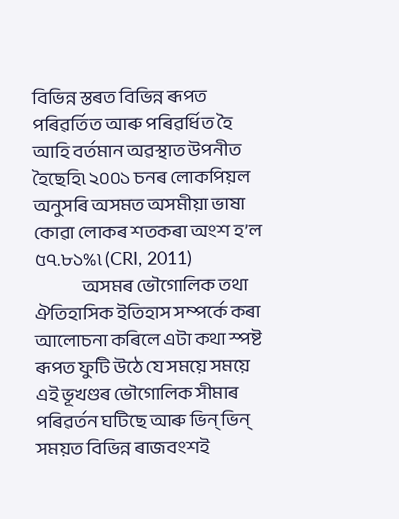বিভিন্ন স্তৰত বিভিন্ন ৰূপত পৰিৱৰ্তিত আৰু পৰিৱৰ্ধিত হৈ আহি বৰ্তমান অৱস্থাত উপনীত হৈছেহি৷ ২০০১ চনৰ লোকপিয়ল অনুসৰি অসমত অসমীয়া ভাষা কোৱা লোকৰ শতকৰা অংশ হ’ল ৫৭.৮১%৷ (CRI, 2011)
               অসমৰ ভৌগোলিক তথা ঐতিহাসিক ইতিহাস সম্পৰ্কে কৰা আলোচনা কৰিলে এটা কথা স্পষ্ট ৰূপত ফুটি উঠে যে সময়ে সময়ে এই ভূখণ্ডৰ ভৌগোলিক সীমাৰ পৰিৱৰ্তন ঘটিছে আৰু ভিন্‌ ভিন্‌ সময়ত বিভিন্ন ৰাজবংশই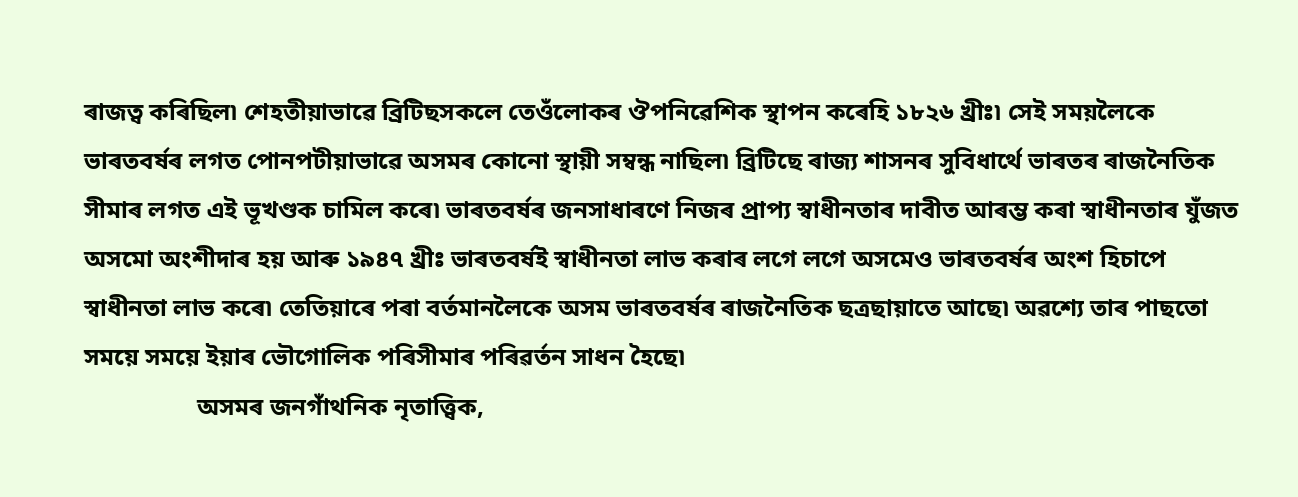ৰাজত্ব কৰিছিল৷ শেহতীয়াভাৱে ব্ৰিটিছসকলে তেওঁলোকৰ ঔপনিৱেশিক স্থাপন কৰেহি ১৮২৬ খ্ৰীঃ৷ সেই সময়লৈকে ভাৰতবৰ্ষৰ লগত পোনপটীয়াভাৱে অসমৰ কোনো স্থায়ী সম্বন্ধ নাছিল৷ ব্ৰিটিছে ৰাজ্য শাসনৰ সুবিধাৰ্থে ভাৰতৰ ৰাজনৈতিক সীমাৰ লগত এই ভূখণ্ডক চামিল কৰে৷ ভাৰতবৰ্ষৰ জনসাধাৰণে নিজৰ প্ৰাপ্য স্বাধীনতাৰ দাবীত আৰম্ভ কৰা স্বাধীনতাৰ যুঁজত অসমো অংশীদাৰ হয় আৰু ১৯৪৭ খ্ৰীঃ ভাৰতবৰ্ষই স্বাধীনতা লাভ কৰাৰ লগে লগে অসমেও ভাৰতবৰ্ষৰ অংশ হিচাপে স্বাধীনতা লাভ কৰে৷ তেতিয়াৰে পৰা বৰ্তমানলৈকে অসম ভাৰতবৰ্ষৰ ৰাজনৈতিক ছত্ৰছায়াতে আছে৷ অৱশ্যে তাৰ পাছতো সময়ে সময়ে ইয়াৰ ভৌগোলিক পৰিসীমাৰ পৰিৱৰ্তন সাধন হৈছে৷
                  অসমৰ জনগাঁথনিক নৃতাত্ত্বিক,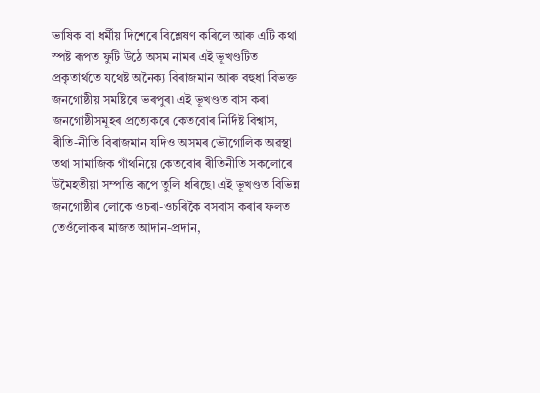ভাষিক বা ধৰ্মীয় দিশেৰে বিশ্লেষণ কৰিলে আৰু এটি কথা স্পষ্ট ৰূপত ফুটি উঠে অসম নামৰ এই ভূখণ্ডটিত প্ৰকৃতাৰ্থতে যথেষ্ট অনৈক্য বিৰাজমান আৰু বহুধা বিভক্ত জনগোষ্ঠীয় সমষ্টিৰে ভৰপুৰ৷ এই ভূখণ্ডত বাস কৰা জনগোষ্ঠীসমূহৰ প্ৰত্যেকৰে কেতবোৰ নিৰ্দিষ্ট বিশ্বাস, ৰীতি-নীতি বিৰাজমান যদিও অসমৰ ভৌগোলিক অৱস্থা তথা সামাজিক গাঁথনিয়ে কেতবোৰ ৰীতিনীতি সকলোৰে উমৈহতীয়া সম্পত্তি ৰূপে তুলি ধৰিছে৷ এই ভূখণ্ডত বিভিন্ন জনগোষ্ঠীৰ লোকে ওচৰা-ওচৰিকৈ বসবাস কৰাৰ ফলত তেওঁলোকৰ মাজত আদান-প্ৰদান,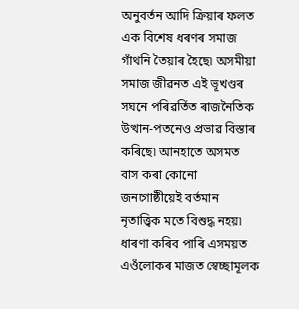অনুবৰ্তন আদি ক্রিয়াৰ ফলত এক বিশেষ ধৰণৰ সমাজ গাঁথনি তৈয়াৰ হৈছে৷ অসমীয়া সমাজ জীৱনত এই ভূখণ্ডৰ সঘনে পৰিৱৰ্তিত ৰাজনৈতিক উত্থান-পতনেও প্ৰভাৱ বিস্তাৰ কৰিছে৷ আনহাতে অসমত বাস কৰা কোনো জনগোষ্ঠীয়েই বৰ্তমান নৃতাত্ত্বিক মতে বিশুদ্ধ নহয়৷ ধাৰণা কৰিব পাৰি এসময়ত এওঁলোকৰ মাজত স্বেচ্ছামূলক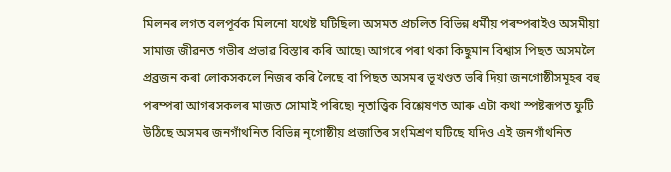মিলনৰ লগত বলপূৰ্বক মিলনো যথেষ্ট ঘটিছিল৷ অসমত প্ৰচলিত বিভিন্ন ধৰ্মীয় পৰম্পৰাইও অসমীয়া সামাজ জীৱনত গভীৰ প্ৰভাৱ বিস্তাৰ কৰি আছে৷ আগৰে পৰা থকা কিছুমান বিশ্বাস পিছত অসমলৈ প্ৰব্ৰজন কৰা লোকসকলে নিজৰ কৰি লৈছে বা পিছত অসমৰ ভূখণ্ডত ভৰি দিয়া জনগোষ্ঠীসমূহৰ বহু পৰম্পৰা আগৰসকলৰ মাজত সোমাই পৰিছে৷ নৃতাত্ত্বিক বিশ্লেষণত আৰু এটা কথা স্পষ্টৰূপত ফুটি উঠিছে অসমৰ জনগাঁথনিত বিভিন্ন নৃগোষ্ঠীয় প্ৰজাতিৰ সংমিশ্ৰণ ঘটিছে যদিও এই জনগাঁথনিত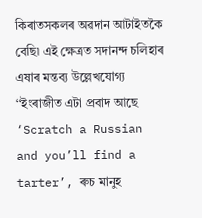কিৰাতসকলৰ অৱদান আটাইতকৈ বেছি৷ এই ক্ষেত্ৰত সদানন্দ চলিহাৰ এষাৰ মন্তব্য উল্লেখযোগ্য ‘‘ইংৰাজীত এটা প্ৰবাদ আছে ‘Scratch a Russian and you’ll find a tarter’, ৰুচ মানুহ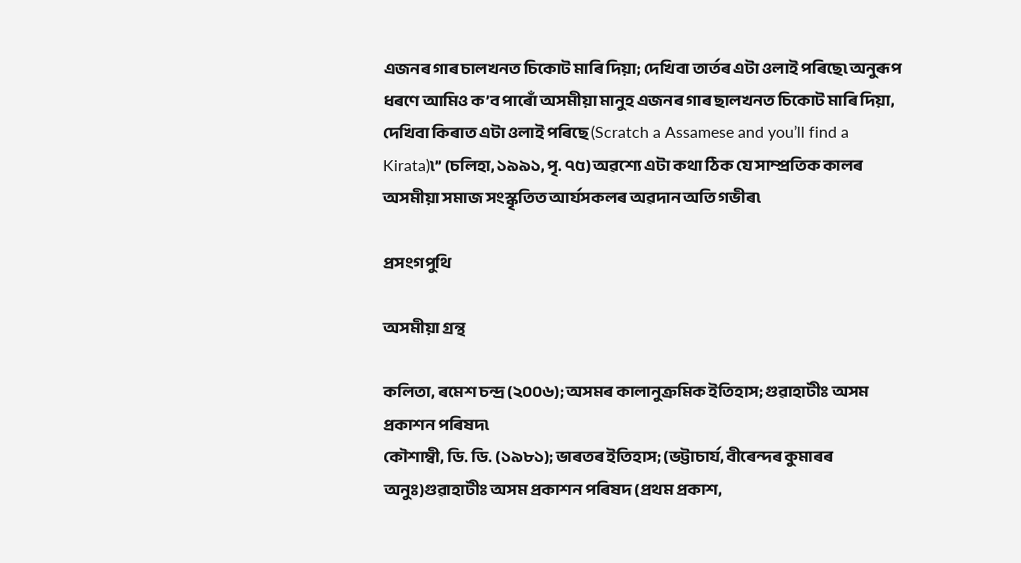এজনৰ গাৰ চালখনত চিকোট মাৰি দিয়া; দেখিবা তাৰ্তৰ এটা ওলাই পৰিছে৷ অনুৰূপ ধৰণে আমিও ক’ব পাৰোঁ অসমীয়া মানুহ এজনৰ গাৰ ছালখনত চিকোট মাৰি দিয়া, দেখিবা কিৰাত এটা ওলাই পৰিছে (Scratch a Assamese and you’ll find a Kirata)৷’’ (চলিহা, ১৯৯১, পৃ. ৭৫) অৱশ্যে এটা কথা ঠিক যে সাম্প্ৰতিক কালৰ অসমীয়া সমাজ সংস্কৃতিত আৰ্যসকলৰ অৱদান অতি গভীৰ৷

প্ৰসংগপুথি

অসমীয়া গ্ৰন্থ

কলিতা, ৰমেশ চন্দ্ৰ (২০০৬); অসমৰ কালানুক্ৰমিক ইতিহাস; গুৱাহাটীঃ অসম প্ৰকাশন পৰিষদ৷
কৌশাম্বী, ডি. ডি. (১৯৮১); ভাৰতৰ ইতিহাস; (ভট্টাচাৰ্য, বীৰেন্দৰ কুমাৰৰ অনুঃ)গুৱাহাটীঃ অসম প্ৰকাশন পৰিষদ (প্ৰথম প্ৰকাশ,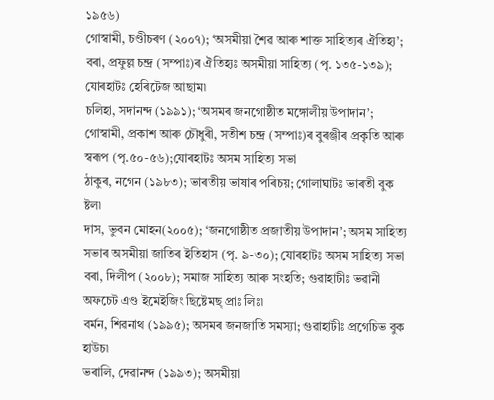১৯৫৬)
গোস্বামী, চণ্ডীচৰণ (২০০৭); ‘অসমীয়া শৈৱ আৰু শাক্ত সাহিত্যৰ ঐতিহ্য’; বৰা, প্ৰফুল্ল চন্দ্ৰ (সম্পাঃ)ৰ ঐতিহ্যঃ অসমীয়া সাহিত্য (পৃ. ১৩৫-১৩৯); যোৰহাটঃ হেৰিটেজ আছাম৷
চলিহা, সদানন্দ (১৯৯১); ‘অসমৰ জনগোষ্ঠীত মঙ্গোলীয় উপাদান’; গোস্বামী, প্ৰকাশ আৰু চৌধুৰী, সতীশ চন্দ্ৰ (সম্পাঃ)ৰ বুৰঞ্জীৰ প্ৰকৃতি আৰু স্বৰূপ (পৃ.৫০-৫৬);যোৰহাটঃ অসম সাহিত্য সভা
ঠাকুৰ, নগেন (১৯৮৩); ভাৰতীয় ভাষাৰ পৰিচয়; গোলাঘাটঃ ভাৰতী বুক ষ্টল৷
দাস, ভুবন মোহন(২০০৫); ‘জনগোষ্ঠীত প্ৰজাতীয় উপাদান’; অসম সাহিত্য সভাৰ অসমীয়া জাতিৰ ইতিহাস (পৃ. ৯-৩০); যোৰহাটঃ অসম সাহিত্য সভা
বৰা, দিলীপ (২০০৮); সমাজ সাহিত্য আৰু সংহতি; গুৱাহাটীঃ ভৱানী অফচেট এণ্ড ইমেইজিং ছিষ্টেমছ্ প্ৰাঃ লিঃ৷
বৰ্মন, শিৱনাথ (১৯৯৫); অসমৰ জনজাতি সমস্যা; গুৱাহাটীঃ প্ৰগেচিভ বুক হাউচ৷
ভৰালি, দেৱানন্দ (১৯৯৩); অসমীয়া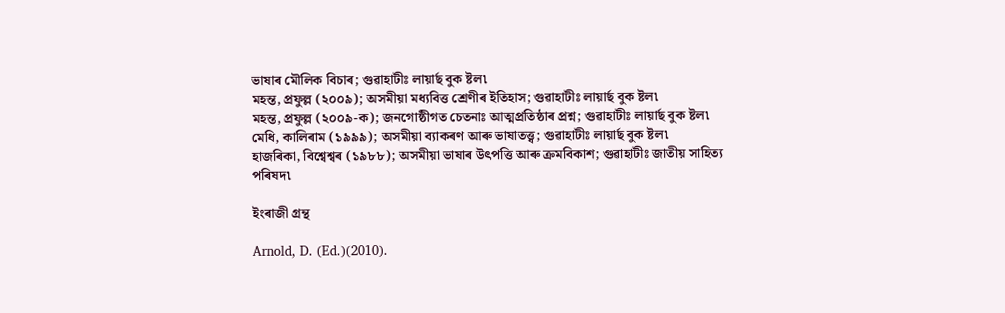ভাষাৰ মৌলিক বিচাৰ; গুৱাহাটীঃ লায়াৰ্ছ বুক ষ্টল৷
মহন্ত, প্ৰফুল্ল (২০০৯); অসমীয়া মধ্যবিত্ত শ্ৰেণীৰ ইতিহাস; গুৱাহাটীঃ লায়াৰ্ছ বুক ষ্টল৷
মহন্ত, প্ৰফুল্ল (২০০৯-ক); জনগোষ্ঠীগত চেতনাঃ আত্মপ্ৰতিষ্ঠাৰ প্ৰশ্ন; গুৱাহাটীঃ লায়াৰ্ছ বুক ষ্টল৷
মেধি, কালিৰাম (১৯৯৯); অসমীয়া ব্যাকৰণ আৰু ভাষাতত্ত্ব; গুৱাহাটীঃ লায়াৰ্ছ বুক ষ্টল৷
হাজৰিকা, বিশ্বেশ্বৰ (১৯৮৮); অসমীয়া ভাষাৰ উৎপত্তি আৰু ক্ৰমবিকাশ; গুৱাহাটীঃ জাতীয় সাহিত্য পৰিষদ৷

ইংৰাজী গ্ৰন্থ

Arnold, D. (Ed.)(2010).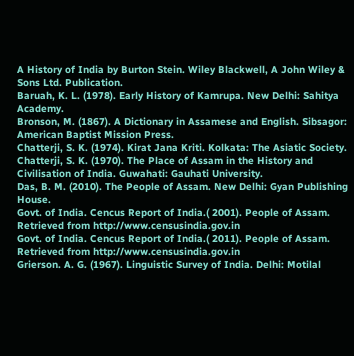A History of India by Burton Stein. Wiley Blackwell, A John Wiley & Sons Ltd. Publication.
Baruah, K. L. (1978). Early History of Kamrupa. New Delhi: Sahitya Academy.
Bronson, M. (1867). A Dictionary in Assamese and English. Sibsagor: American Baptist Mission Press.
Chatterji, S. K. (1974). Kirat Jana Kriti. Kolkata: The Asiatic Society.
Chatterji, S. K. (1970). The Place of Assam in the History and Civilisation of India. Guwahati: Gauhati University.
Das, B. M. (2010). The People of Assam. New Delhi: Gyan Publishing House.
Govt. of India. Cencus Report of India.( 2001). People of Assam. Retrieved from http://www.censusindia.gov.in
Govt. of India. Cencus Report of India.( 2011). People of Assam. Retrieved from http://www.censusindia.gov.in
Grierson. A. G. (1967). Linguistic Survey of India. Delhi: Motilal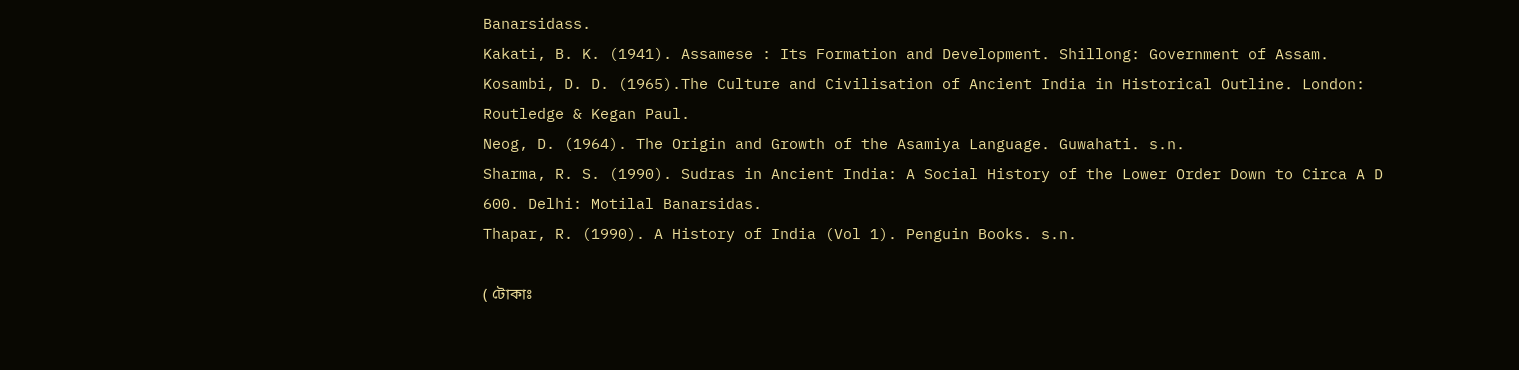Banarsidass.
Kakati, B. K. (1941). Assamese : Its Formation and Development. Shillong: Government of Assam.
Kosambi, D. D. (1965).The Culture and Civilisation of Ancient India in Historical Outline. London: Routledge & Kegan Paul.
Neog, D. (1964). The Origin and Growth of the Asamiya Language. Guwahati. s.n.
Sharma, R. S. (1990). Sudras in Ancient India: A Social History of the Lower Order Down to Circa A D 600. Delhi: Motilal Banarsidas.
Thapar, R. (1990). A History of India (Vol 1). Penguin Books. s.n.

( টোকাঃ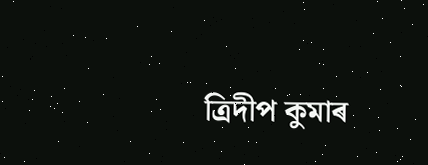ত্ৰিদীপ কুমাৰ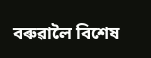বৰুৱালৈ বিশেষ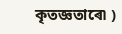কৃতজ্ঞতাৰে৷ )